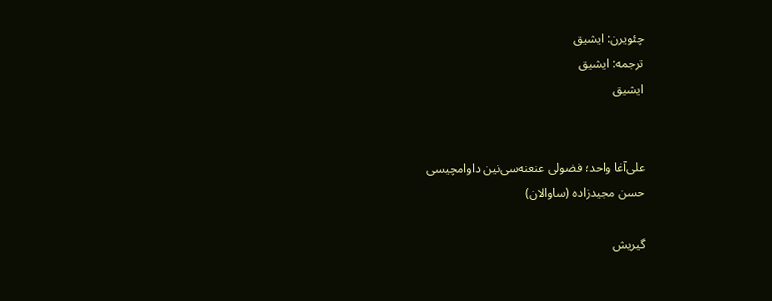چئویرن: ایشیق
ترجمه: ایشیق
ایشیق


علی‌آغا واحد؛ فضولی عنعنه‌سی‌نین داوامچیسی
حسن مجیدزاده (ساوالان)

گیریش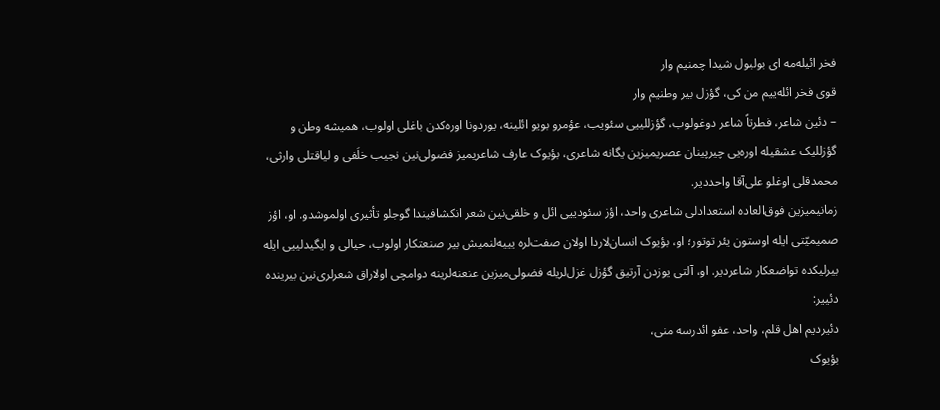فخر ائیله‌مه ای بولبول شیدا چمنیم وار
قوی فخر ائله‌ییم من کی، گؤزل بیر وطنیم وار
– دئین شاعر، فطرتاً شاعر دوغولوب، گؤزللییی سئویب، عؤمرو بویو ائلینه، یوردونا اوره‌کدن باغلی اولوب، همیشه وطن و گؤزللیک عشقیله اوره‌یی چیرپینان عصریمیزین یگانه شاعری، بؤیوک عارف شاعریمیز فضولی‌نین نجیب خلَفی و لیاقتلی وارثی، محمدقلی اوغلو علی‌آقا واحددیر.
زمانیمیزین فوق‌العاده استعدادلی شاعری واحد، اؤز سئودییی ائل و خلقی‌نین شعر انکشافیندا گوجلو تأثیری اولموشدو. او، اؤز صمیمیّتی ایله اوستون یئر توتور؛ او، بؤیوک انسان‌لاردا اولان صفت‌لره یییه‌لنمیش بیر صنعتکار اولوب، حیالی و ایگیدلییی ایله بیرلیکده تواضعکار شاعردیر. او، آلتی یوزدن آرتیق گؤزل غزل‌لریله فضولی‌میزین عنعنه‌لرینه دوامچی اولاراق شعرلری‌نین بیرینده دئییر:
دئیردیم اهل قلم، واحد، عفو ائدرسه منی،
بؤیوک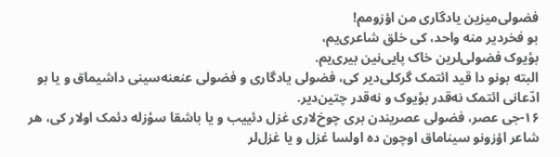فضولی‌میزین یادگاری من اؤزومم!
بو فخردیر منه واحد، کی خلق شاعری‌یم،
بؤیوک فضولی‌لرین خاک پایی‌نین بیری‌یم.
البته بونو دا قید ائتمک گرکلی‌دیر کی، فضولی یادگاری و فضولی عنعنه‌سینی داشیماق و یا بو ادّعانی ائتمک نه‌قدر بؤیوک و نه‌قدر چتین‌دیر.
۱۶-جی عصر، فضولی عصریندن بری چوخ‌لاری غزل دئییب و یا باشقا سؤزله دئمک اولار کی، هر شاعر اؤزونو سیناماق اوچون ده اولسا غزل و یا غزل‌لر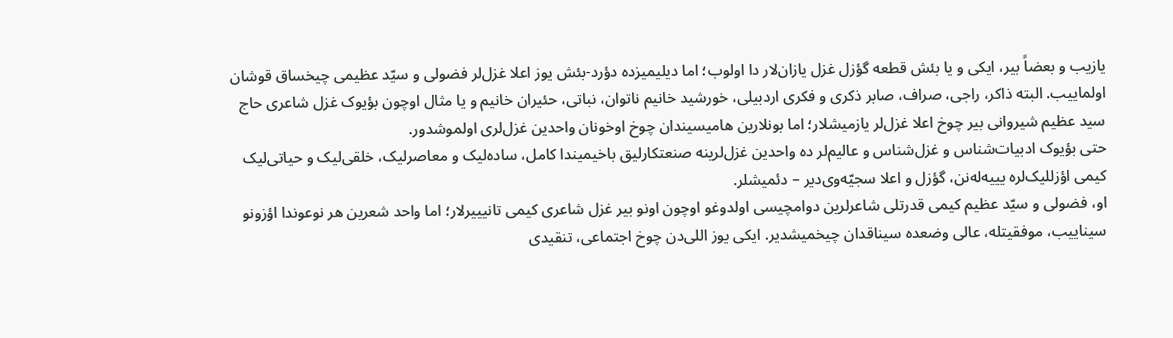یازیب و بعضاً بیر، ایکی و یا بئش قطعه گؤزل غزل یازان‌لار دا اولوب؛ اما دیلیمیزده دؤرد-بئش یوز اعلا غزل‌لر فضولی و سیّد عظیمی چیخساق قوشان اولماییب. البته ذاکر، راجی، صراف، صابر ذکری و فکری اردبیلی، خورشید خانیم ناتوان، نباتی، حئیران خانیم و یا مثال اوچون بؤیوک غزل شاعری حاج سید عظیم شیروانی بیر چوخ اعلا غزل‌لر یازمیشلار؛ اما بونلارین هامیسیندان چوخ اوخونان واحدین غزل‌لری اولموشدور.
حتی بؤیوک ادبیات‌شناس و غزل‌شناس و عالیم‌لر ده واحدین غزل‌لرینه صنعتکارلیق باخیمیندا کامل، ساده‌لیک و معاصرلیک، خلقی‌لیک و حیاتی‌لیک کیمی اؤزللیک‌لره یییه‌له‌نن، گؤزل و اعلا سجیّه‌وی‌دیر – دئمیشلر.
او، فضولی و سیّد عظیم کیمی قدرتلی شاعرلرین دوامچیسی اولدوغو اوچون اونو بیر غزل شاعری کیمی تانیییرلار؛ اما واحد شعرین هر نوعوندا اؤزونو سیناییب، موفقیتله، عالی وضعده سیناقدان چیخمیشدیر. ایکی یوز اللی‌دن چوخ اجتماعی، تنقیدی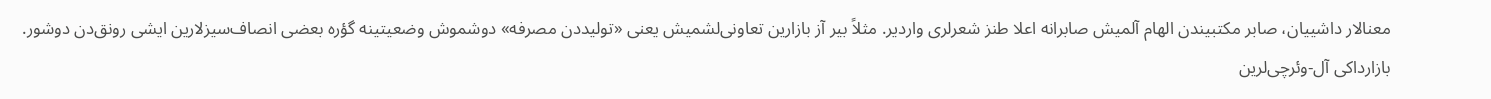معنالار داشییان، صابر مکتبیندن الهام آلمیش صابرانه اعلا طنز شعرلری واردیر. مثلاً بیر آز بازارین تعاونی‌لشمیش یعنی «تولیددن مصرفه» دوشموش وضعیتینه گؤره بعضی انصاف‌سیزلارین ایشی رونق‌دن دوشور. بازارداکی آل-وئرچی‌لرین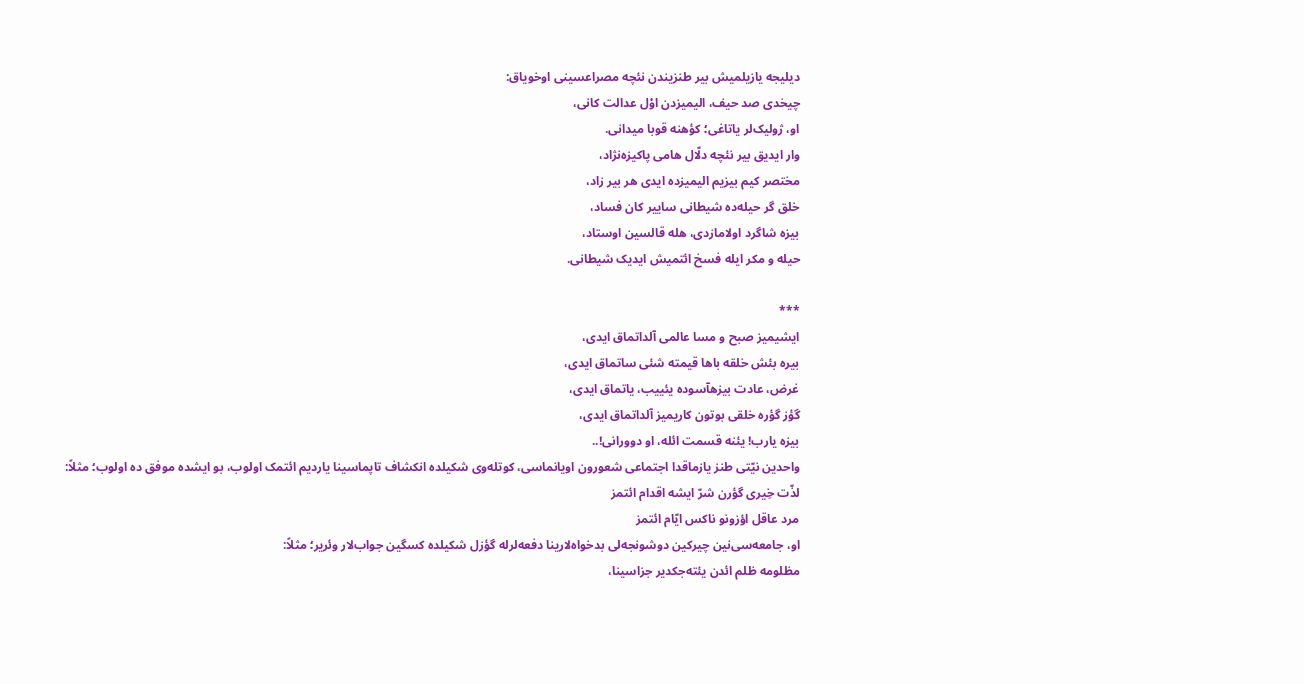دیلیجه یازیلمیش بیر طنزیندن نئچه مصراعسینی اوخویاق:
چیخدی صد حیف، الیمیزدن اوْل عدالت کانی،
او، ژولیک‌لر یاتاغی؛ کؤهنه قوبا میدانی.
وار ایدیق بیر نئچه دلّال هامی پاکیزه‌نژاد،
مختصر کیم بیزیم الیمیزده ایدی هر بیر زاد،
خلق گر حیله‌ده شیطانی ساییر کان فساد،
بیزه شاگرد اولامازدی، هله قالسین اوستاد،
حیله و مکر ایله فسخ ائتمیش ایدیک شیطانی.

***
ایشیمیز صبح و مسا عالمی آلداتماق ایدی،
بیره بئش خلقه باها قیمته شئی ساتماق ایدی،
غرض، عادت بیزهآسوده یئییب، یاتماق ایدی،
گؤز گؤره خلقی بوتون کاریمیز آلداتماق ایدی،
بیزه یارب! یئنه قسمت ائله، او دوورانی!..
واحدین نیّتی طنز یازماقدا اجتماعی شعورون اویانماسی، کوتله‌وی شکیلده انکشاف تاپماسینا یاردیم ائتمک اولوب، بو ایشده موفق ده اولوب؛ مثلاً:
لذّت خِیری گؤرن شرّ ایشه اقدام ائتمز
مرد عاقل اؤزونو ناکس ایّام ائتمز
او، جامعه‌سی‌نین چیرکین دوشونجه‌لی بدخواه‌لارینا دفعه‌لرله گؤزل شکیلده کسگین جواب‌لار وئریر؛ مثلاً:
مظلومه ظلم ائدن یئته‌جکدیر جزاسینا،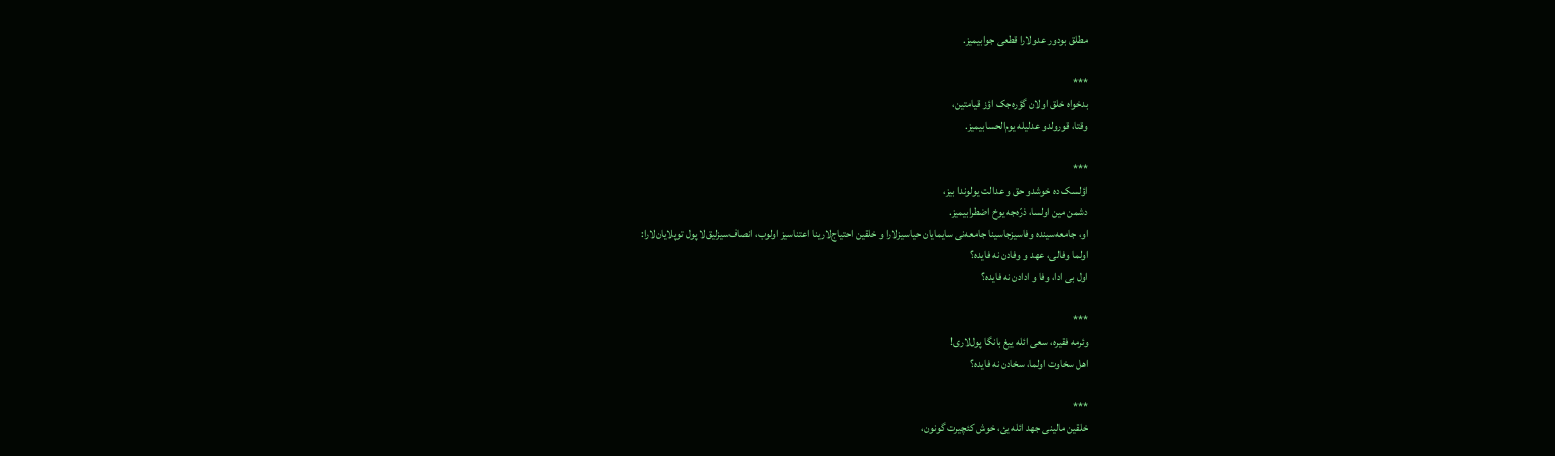مطلق بودور عدولارا قطعی جوابیمیز.

***
بدخواه خلق اولان گؤره‌جک اؤز قیامتین،
وقتا، قورولدو عدلیله یوم‌الحسابیمیز.

***
اؤلسک ده خوشدو حق و عدالت یولوندا بیز،
دشمن مین اولسا، ذرّه‌جه یوخ اضطرابیمیز.
او، جامعه‌سینده وفاسیزجاسینا جامعه‌نی سایمایان حیاسیزلارا و خلقین احتیاج‌لارینا اعتناسیز اولوب، انصاف‌سیزلیق‌لا پول توپلایان‌لارا:
اولما وفالی، عهد و وفادن نه فایده؟
اول بی ادا، وفا و ادادن نه فایده؟

***
وئرمه فقیره، سعی ائله ییغ بانگا پول‌لاری!
اهل سخاوت اولما، سخادن نه فایده؟

***
خلقین مالینی جهد ائله یئ، خوش کئچیرت گونون،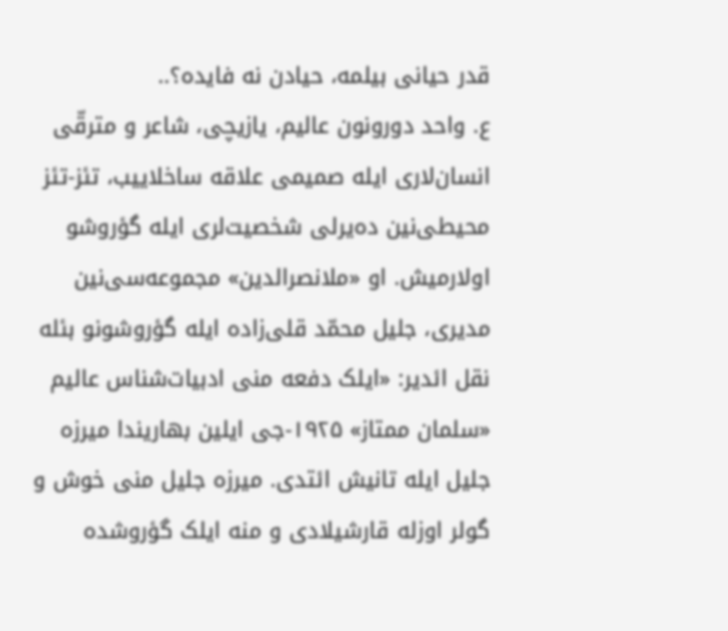قدر حیانی بیلمه، حیادن نه فایده؟..
ع. واحد دورونون عالیم، یازیچی، شاعر و مترقّی انسان‌لاری ایله صمیمی علاقه ساخلاییب، تئز-تئز محیطی‌نین ده‌یرلی شخصیت‌لری ایله گؤروشو اولارمیش. او «ملانصرالدین» مجموعه‌سی‌نین مدیری، جلیل محمّد قلی‌زاده ایله گؤروشونو بئله نقل ائدیر: «ایلک دفعه منی ادبیات‌شناس عالیم «سلمان ممتاز» ۱۹۲۵-جی ایلین بهاریندا میرزه جلیل ایله تانیش ائتدی. میرزه جلیل منی خوش و گولر اوزله قارشیلادی و منه ایلک گؤروشده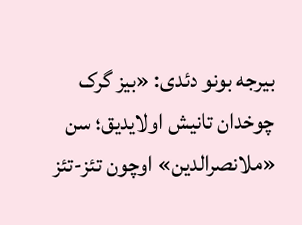بیرجه بونو دئدی: «بیز گرک چوخدان تانیش اولایدیق؛ سن «ملانصرالدین» اوچون تئز-تئز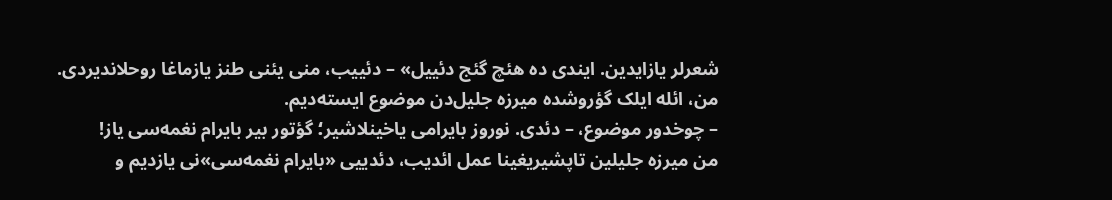شعرلر یازایدین. ایندی ده هئچ گئج دئییل» – دئییب، منی یئنی طنز یازماغا روحلاندیردی.
من، ائله ایلک گؤروشده میرزه جلیل‌دن موضوع ایسته‌دیم.
– چوخدور موضوع، – دئدی. نوروز بایرامی یاخینلاشیر؛ گؤتور بیر بایرام نغمه‌سی یاز!
من میرزه جلیلین تاپشیریغینا عمل ائدیب، دئدییی «بایرام نغمه‌سی»نی یازدیم و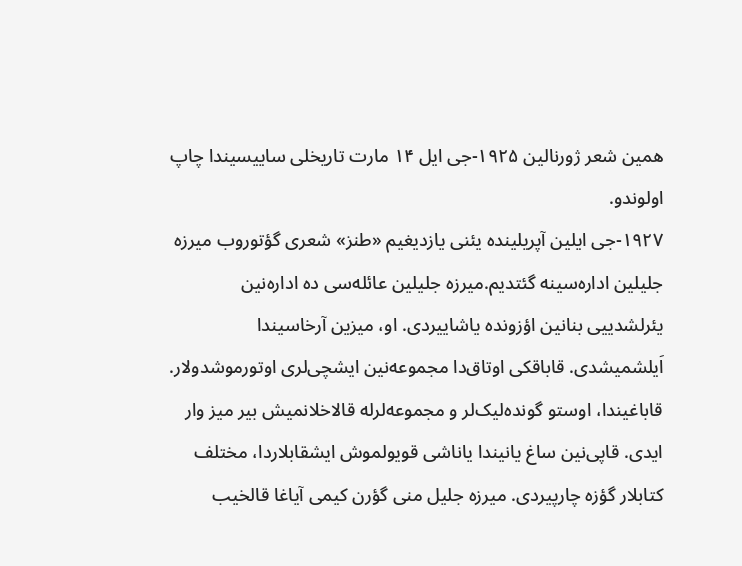همین شعر ژورنالین ۱۹۲۵-جی ایل ۱۴ مارت تاریخلی ساییسیندا چاپ اولوندو.
۱۹۲۷-جی ایلین آپریلینده یئنی یازدیغیم «طنز» شعری گؤتوروب میرزه جلیلین اداره‌سینه گئتدیم.میرزه جلیلین عائله‌سی ده اداره‌نین یئرلشدییی بنانین اؤزونده یاشاییردی. او، میزین آرخاسیندا اَیلشمیشدی. قاباقکی اوتاق‌دا مجموعه‌نین ایشچی‌لری اوتورموشدولار. قاباغیندا، اوستو گونده‌لیک‌لر و مجموعه‌لرله قالاخلانمیش بیر میز وار ایدی. قاپی‌نین ساغ یانیندا یاناشی قویولموش ایشقابلاردا، مختلف کتابلار گؤزه چارپیردی. میرزه جلیل منی گؤرن کیمی آیاغا قالخیب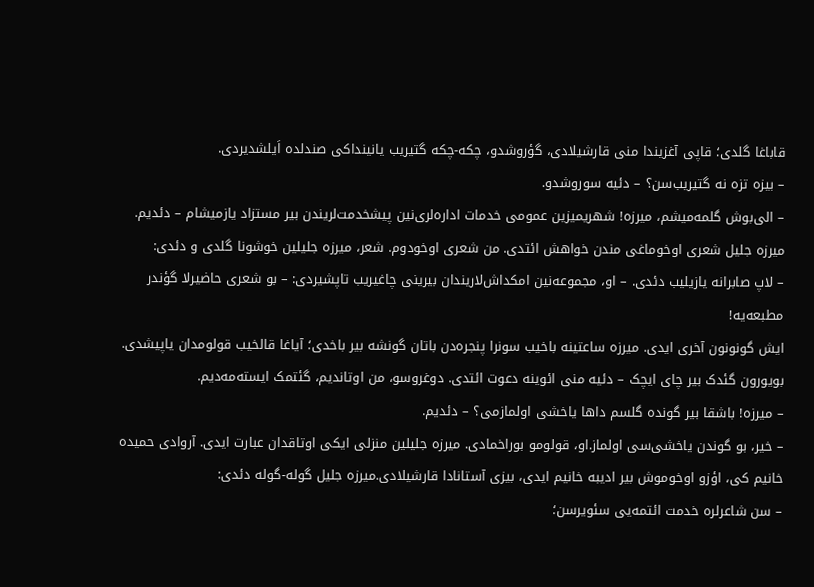قاباغا گلدی؛ قاپی آغزیندا منی قارشیلادی، گؤروشدو، چکه-چکه گتیریب یانینداکی صندلده اَیلشدیردی.
– بیزه تزه نه گتیریب‌سن؟ – دئیه سوروشدو.
– الی‌بوش گلمه‌میشم، میرزه! شهریمیزین عمومی خدمات اداره‌لری‌نین پیشخدمت‌لریندن بیر مستزاد یازمیشام – دئدیم. میرزه جلیل شعری اوخوماغی مندن خواهش ائتدی. من شعری اوخودوم. شعر، میرزه جلیلین خوشونا گلدی و دئدی:
– لاپ صابرانه یازیلیب دئدی. – او، مجموعه‌نین امکداش‌لاریندان بیرینی چاغیریب تاپشیردی: – بو شعری حاضیرلا گؤندر مطبعه‌یه!
ایش گونونون آخری ایدی. میرزه ساعتینه باخیب سونرا پنجره‌دن باتان گونشه بیر باخدی؛ آیاغا قالخیب قولومدان یاپیشدی. بویورون گئدک بیر چای ایچک – دئیه منی ائوینه دعوت ائتدی. دوغروسو، من اوتاندیم، گئتمک ایسته‌مه‌دیم.
– میرزه! باشقا بیر گونده گلسم داها یاخشی اولمازمی؟ – دئدیم.
– خیر، بو گوندن یاخشی‌سی اولماز.او، قولومو بوراخمادی. میرزه جلیلین منزلی ایکی اوتاقدان عبارت ایدی. آروادی حمیده خانیم کی، اؤزو اوخوموش بیر ادیبه خانیم ایدی، بیزی آستانادا قارشیلادی.میرزه جلیل گوله-گوله دئدی:
– سن شاعرلره خدمت ائتمه‌یی سئویرسن؛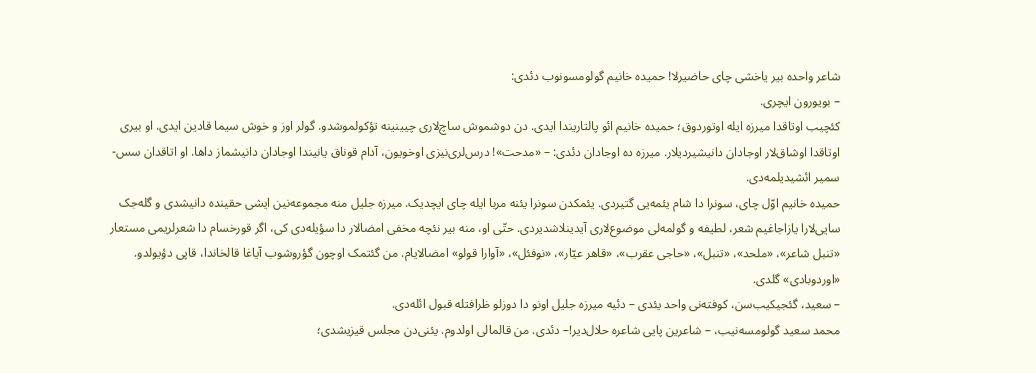شاعر واحده بیر یاخشی چای حاضیرلا! حمیده خانیم گولومسونوب دئدی:
– بویورون ایچری.
کئچیب اوتاقدا میرزه ایله اوتوردوق؛ حمیده خانیم ائو پالتاریندا ایدی. دن دوشموش ساچ‌لاری چیینینه تؤکولموشدو. گولر اوز و خوش سیما قادین ایدی. او بیری اوتاقدا اوشاق‌لار اوجادان دانیشیردیلار. میرزه ده اوجادان دئدی: – «مدحت»! درس‌لری‌نیزی اوخویون، آدام قوناق یانیندا اوجادان دانیشماز داها. او اتاقدان سس-سمیر ائشیدیلمه‌دی.
حمیده خانیم اوّل چای، سونرا دا شام یئمه‌یی گتیردی. یئمکدن سونرا یئنه مربا ایله چای ایچدیک. میرزه جلیل منه مجموعه‌نین ایشی حقینده دانیشدی و گله‌جک سایی‌لارا یازاجاغیم شعر، لطیفه و گولمه‌لی موضوع‌لاری آیدینلاشدیردی. حتّی او، منه بیر نئچه مخفی امضالار دا سؤیله‌دی کی، اگر قورخسام دا شعرلریمی مستعار «تنبل شاعر»، «ملحد»، «تنبل»، «حاجی عقرب»، «قاهر عیّار»، «نوفئل»، «آوارا قولو» امضالایام. من گئتمک اوچون گؤروشوب آیاغا قالخاندا، قاپی دؤیولدو. «اوردوبادی» گلدی.
– سعید، گئجیکیب‌سن، کوفته‌نی واحد یئدی – دئیه میرزه جلیل اونو دا دوزلو ظرافتله قبول ائله‌دی.
محمد سعید گولومسه‌نیب، – شاعرین پایی شاعره حلال‌دیر!– دئدی. من قالمالی اولدوم. یئنی‌دن مجلس قیزیشدی؛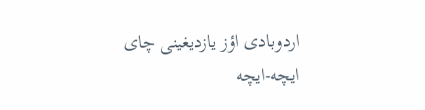اردوبادی اؤز یازدیغینی چای ایچه-ایچه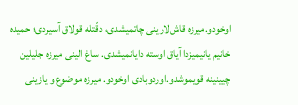اوخودو.میرزه قاش‌لارینی چاتمیشدی، دقّتله قولاق آسیردی؛ حمیده خانیم یانیمیزدا آیاق اوسته دایانمیشدی. ساغ الینی میرزه جلیلین چیینینه قویموشدو.اوردوبادی اوخودو. میرزه موضوع و یازینی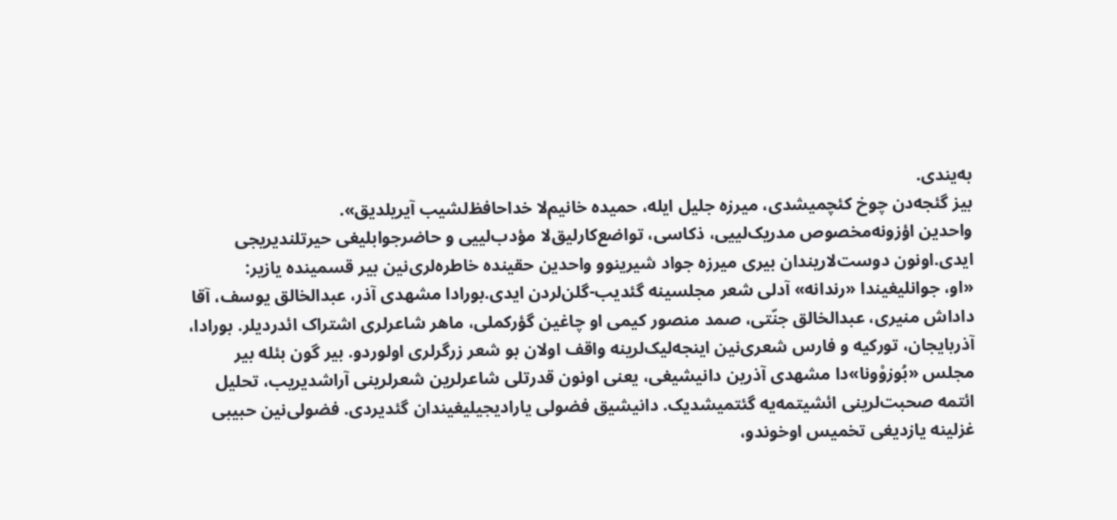به‌یندی.
بیز گئجه‌دن چوخ کئچمیشدی، میرزه جلیل ایله، حمیده خانیم‌لا خداحافظ‌لشیب آیریلدیق».
واحدین اؤزونه‌مخصوص مدریک‌لییی، ذکاسی، تواضع‌کارلیق‌لا مؤدب‌لییی و حاضرجوابلیغی حیرتلندیریجی ایدی.اونون دوست‌لاریندان بیری میرزه جواد شیرینوو واحدین حقینده خاطره‌لری‌نین بیر قسمینده یازیر:
«او، جوانلیغیندا «رندانه» آدلی شعر مجلسینه گئدیب-گلن‌لردن ایدی.بورادا مشهدی آذر، عبدالخالق یوسف، آقا داداش منیری، عبدالخالق جنّتی، صمد منصور کیمی او چاغین گؤرکملی، ماهر شاعرلری‌ اشتراک ائدردیلر. بورادا، آذربایجان، تورکیه و فارس شعری‌نین اینجه‌لیک‌لرینه واقف اولان بو شعر زرگرلری اولوردو. بیر گون بئله بیر مجلس «بُوزوْونا»دا مشهدی آذرین دانیشیغی، یعنی اونون قدرتلی شاعرلرین شعرلرینی آراشدیریب، تحلیل ائتمه صحبت‌لرینی ائشیتمه‌یه گئتمیشدیک. دانیشیق فضولی یارادیجیلیغیندان گئدیردی. فضولی‌نین حبیبی غزلینه یازدیغی تخمیس اوخوندو،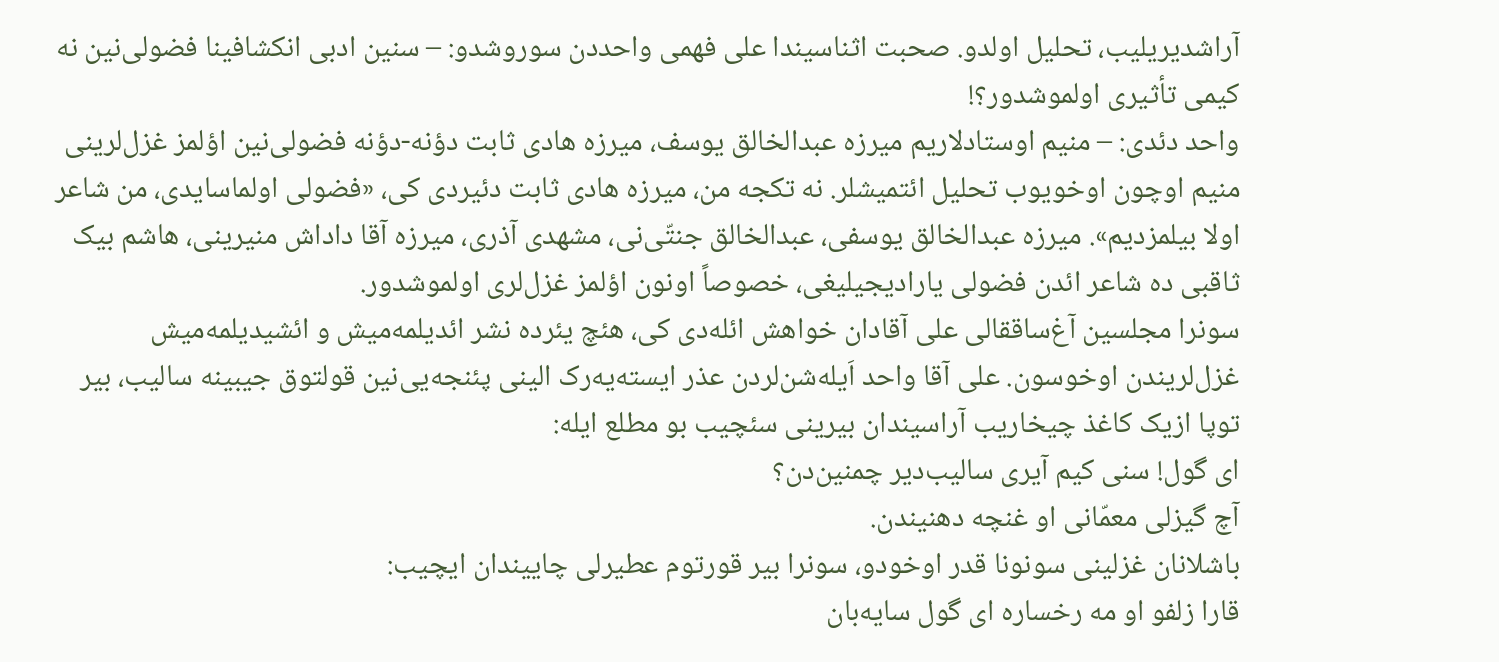آراشدیریلیب، تحلیل اولدو. صحبت اثناسیندا علی فهمی واحددن سوروشدو: – سنین ادبی انکشافینا فضولی‌نین نه کیمی تأثیری اولموشدور؟!
واحد دئدی: – منیم اوستادلاریم میرزه عبدالخالق یوسف، میرزه هادی ثابت دؤنه-دؤنه فضولی‌نین اؤلمز غزل‌لرینی منیم اوچون اوخویوب تحلیل ائتمیشلر. نه تکجه من، میرزه هادی ثابت دئیردی کی، «فضولی اولماسایدی، من شاعر اولا بیلمزدیم». میرزه عبدالخالق یوسفی، عبدالخالق جنتّی‌نی، مشهدی‌ آذری، میرزه آقا داداش منیرینی، هاشم بیک ثاقبی ده شاعر ائدن فضولی یارادیجیلیغی، خصوصاً اونون اؤلمز غزل‌لری اولموشدور.
سونرا مجلسین آغ‌ساققالی علی آقادان خواهش ائله‌دی کی، هئچ یئرده نشر ائدیلمه‌میش و ائشیدیلمه‌میش غزل‌لریندن اوخوسون. علی آقا واحد اَیله‌شن‌لردن عذر ایسته‌یه‌رک الینی پئنجه‌یی‌نین قولتوق جیبینه سالیب، بیر توپا ازیک کاغذ چیخاریب آراسیندان بیرینی سئچیب بو مطلع ایله:
ای گول! سنی کیم آیری سالیب‌دیر چمنین‌دن؟
آچ گیزلی معمّانی او غنچه دهنیندن.
باشلانان غزلینی سونونا قدر اوخودو، سونرا بیر قورتوم عطیرلی چاییندان ایچیب:
قارا زلفو او مه رخساره ای گول سایه‌بان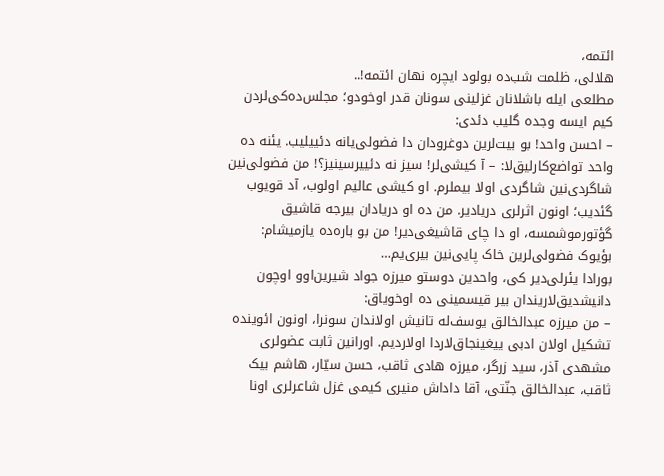ائتمه،
هلالی، ظلمت شب‌ده بولود ایچره نهان ائتمه!..
مطلعی ایله باشلانان غزلینی سونان قدر اوخودو؛ مجلس‌ده‌کی‌لردن کیم ایسه وجده گلیب دئدی:
– احسن واحد! بو بیت‌لرین دوغرودان دا فضولی‌یانه دئییلیب. یئنه ده واحد تواضع‌کارلیق‌لا: – آ کیشی‌لر! سیز نه دئییرسینیز؟! من فضولی‌نین شاگردی‌نین شاگردی اولا بیملرم. او کیشی عالیم اولوب، آد قویوب گئدیب؛ اونون اثرلری دریادیر. من ده او دریادان بیرجه قاشیق گؤتورموشمسه، او دا چای قاشیغی‌دیر! من بو باره‌ده یازمیشام:
بؤیوک فضولی‌لرین خاک پایی‌نین بیری‌یم…
بورادا یئرلی‌دیر کی، واحدین دوستو میرزه جواد شیرین‌اوو اوچون دانیشدیق‌لاریندان بیر قیسمینی ده اوخویاق:
– من میرزه عبدالخالق یوسف‌له تانیش اولاندان سونرا، اونون ائوینده تشکیل اولان ادبی ییغینجاق‌لاردا اولاردیم. اورانین ثابت عضولری مشهدی آذر، سید زرگر، میرزه هادی ثاقب، حسن سیّار، هاشم بیک ثاقب، عبدالخالق جنّتی، آقا داداش منیری کیمی غزل شاعرلری اونا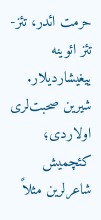حرمت ائدر، تئز-تئز ائوینه ییغیشاردیلار. شیرین صحبت‌لری اولاردی؛ کئچمیش شاعرلرین مثلاً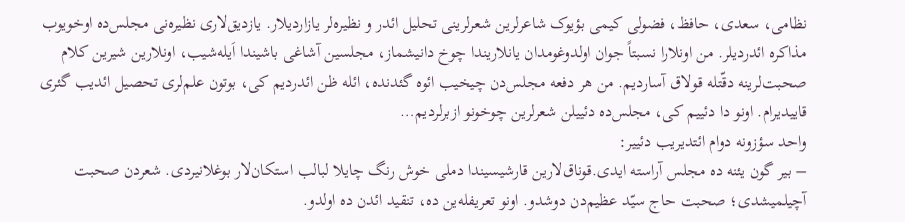نظامی، سعدی، حافظ، فضولی کیمی بؤیوک شاعرلرین شعرلرینی تحلیل ائدر و نظیره‌لر یازاردیلار. یازدیق‌لاری نظیره‌نی مجلس‌ده اوخویوب مذاکره ائدردیلر. من اونلارا نسبتاً جوان اولدوغومدان یانلاریندا چوخ دانیشماز، مجلسین آشاغی باشیندا اَیله‌شیب، اونلارین شیرین کلام صحبت‌لرینه دقّتله قولاق آساردیم. من هر دفعه مجلس‌دن چیخیب ائوه گئدنده، ائله ظن ائدردیم کی، بوتون علم‌لری تحصیل ائدیب گئری قاییدیرام. اونو دا دئییم کی، مجلس‌ده دئییلن شعرلرین چوخونو ازبرلردیم…
واحد سؤزونه دوام ائتدیریب دئییر:
– بیر گون یئنه ده مجلس آراسته ایدی.قوناق‌لارین قارشیسیندا دملی خوش رنگ چایلا لبالب استکان‌لار بوغلانیردی. شعردن صحبت آچیلمیشدی؛ صحبت حاج سیّد عظیم‌دن دوشدو. اونو تعریفله‌ین ده، تنقید ائدن ده اولدو.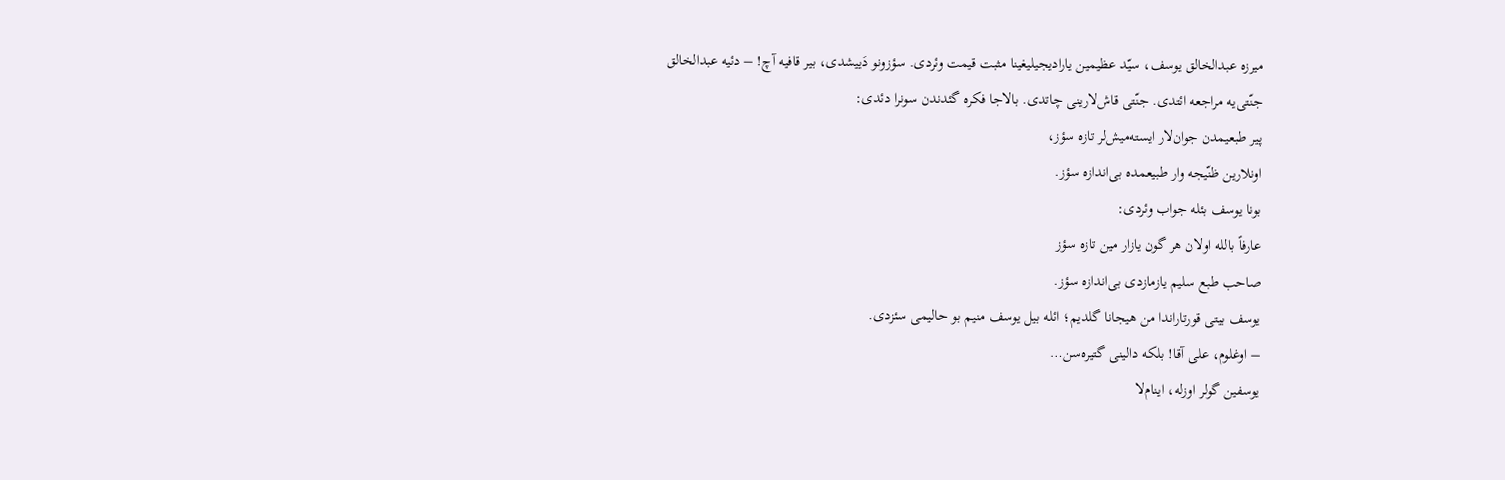میرزه عبدالخالق یوسف، سیّد عظیمین یارادیجیلیغینا مثبت قیمت وئردی. سؤزونو دَییشدی، بیر قافیه آچ! – دئیه عبدالخالق جنّتی‌یه مراجعه ائتدی. جنّتی قاش‌لارینی چاتدی. بالاجا فکره گئدندن سونرا دئدی:
پیر طبعیمدن جوان‌لار ایسته‌میش‌لر تازه سؤز،
اونلارین ظنّیجه وار طبیعمده بی‌اندازه سؤز.
بونا یوسف بئله جواب وئردی:
عارفاً بالله اولان هر گون یازار مین تازه سؤز
صاحب طبع سلیم یازمازدی بی‌اندازه سؤز.
یوسف بیتی قورتاراندا من هیجانا گلدیم؛ ائله بیل یوسف منیم بو حالیمی سئزدی.
– اوغلوم، علی آقا! بلکه دالینی گتیره‌سن…
یوسفین گولر اوزله، اینام‌لا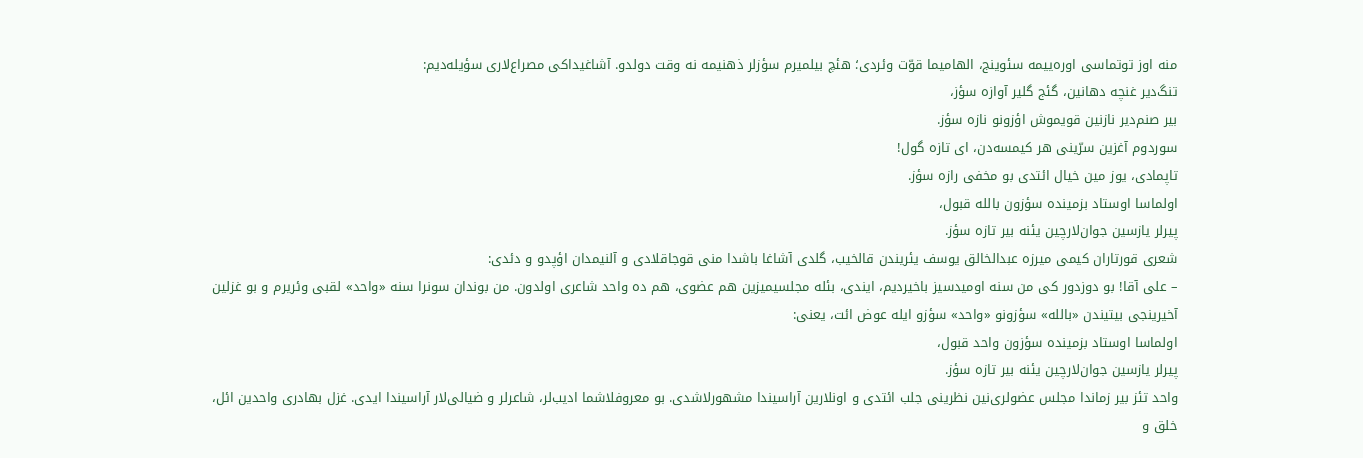منه اوز توتماسی اوره‌ییمه سئوینج، الهامیما قوّت وئردی؛ هئچ بیلمیرم سؤزلر ذهنیمه نه وقت دولدو. آشاغیداکی مصراع‌لاری سؤیله‌دیم:
تنگ‌دیر غنچه دهانین، گئج گلیر آوازه سؤز،
بیر صنم‌دیر نازنین قویموش اؤزونو نازه سؤز.
سوردوم آغزین سرّینی هر کیمسه‌دن، ای تازه گول!
تاپمادی، یوز مین خیال ائتدی بو مخفی رازه سؤز.
اولماسا اوستاد بزمینده سؤزون بالله قبول،
پیرلر یازسین جوان‌لارچین یئنه بیر تازه سؤز.
شعری قورتاران کیمی میرزه عبدالخالق یوسف یئریندن قالخیب، گلدی آشاغا باشدا منی قوجاقلادی و آلنیمدان اؤپدو و دئدی:
– علی آقا! بو دوزدور کی من سنه اومیدسیز باخیردیم، ایندی، بئله مجلسیمیزین هم عضوی، هم ده واحد شاعری اولدون. من بوندان سونرا سنه «واحد» لقبی وئریرم و بو غزلین آخیرینجی بیتیندن «بالله» سؤزونو «واحد» سؤزو ایله عوض ائت، یعنی:
اولماسا اوستاد بزمینده سؤزون واحد قبول،
پیرلر یازسین جوان‌لارچین یئنه بیر تازه سؤز.
واحد تئز بیر زماندا مجلس عضولری‌نین نظرینی جلب ائتدی و اونلارین آراسیندا مشهورلاشدی. بو معروفلاشما ادیب‌لر، شاعرلر و ضیالی‌لار آراسیندا ایدی. غزل بهادری واحدین ائل، خلق و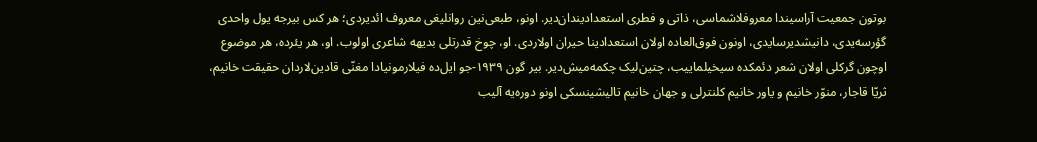بوتون جمعیت آراسیندا معروفلاشماسی، ذاتی و فطری استعدادیندان‌دیر. اونو، طبعی‌نین روانلیغی معروف ائدیردی؛ هر کس بیرجه یول واحدی گؤرسه‌یدی، دانیشدیرسایدی، اونون فوق‌العاده اولان استعدادینا حیران اولاردی. او، چوخ قدرتلی بدیهه شاعری اولوب. او، هر یئرده، هر موضوع اوچون گرکلی اولان شعر دئمکده سیخیلماییب، چتین‌لیک چکمه‌میش‌دیر. بیر گون ۱۹۳۹-جو ایل‌ده فیلارمونیادا مغنّی قادین‌لاردان حقیقت خانیم، ثریّا قاجار، منوّر خانیم و یاور خانیم کلنترلی و جهان خانیم تالیشینسکی اونو دوره‌یه آلیب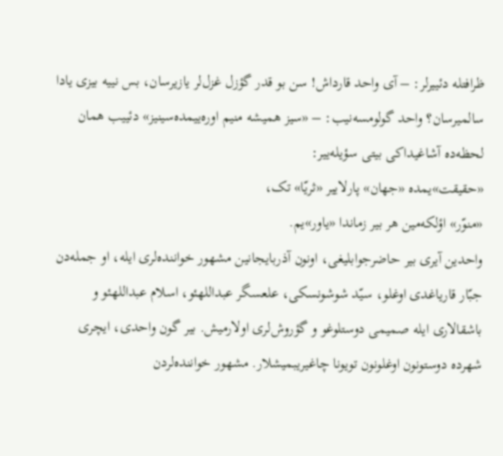ظرافتله دئییرلر: – آی واحد قارداش! سن بو قدر گؤزل غزل‌لر یازیرسان، بس نییه بیزی یادا سالمیرسان؟ واحد گولومسه‌نیب: – «سیز همیشه منیم اوره‌ییمده‌سینیز» دئییب همان لحظه‌ده آشاغیداکی بیتی سؤیله‌ییر:
«حقیقت»یمده «جهان» پارلاییر «ثریّا» تک،
«منوّر» اؤلکه‌مین هر بیر زماندا «یاور»یم.
واحدین آیری بیر حاضرجوابلیغی، اونون آذربایجانین مشهور خواننده‌لری ایله، او جمله‌دن جبّار قاریاغدی اوغلو، سیّد شوشونسکی، علعسگر عبداللهئو، اسلام عبداللهئو و باشقالاری ایله صمیمی دوستلوغو و گؤروش‌لری اولارمیش. بیر گون واحدی، ایچری شهرده دوستونون اوغلونون تویونا چاغیریبمیشلار. مشهور خواننده‌لردن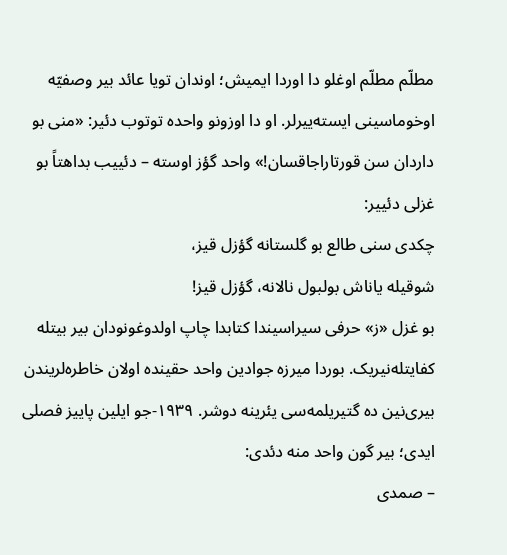مطلّم مطلّم اوغلو دا اوردا ایمیش؛ اوندان تویا عائد بیر وصفیّه اوخوماسینی ایسته‌ییرلر. او دا اوزونو واحده توتوب دئیر: «منی بو داردان سن قورتاراجاقسان!» واحد گؤز اوسته – دئییب بداهتاً بو غزلی دئییر:
چکدی سنی طالع بو گلستانه گؤزل قیز،
شوقیله یاناش بولبول نالانه، گؤزل قیز!
بو غزل «ز» حرفی سیراسیندا کتابدا چاپ اولدوغونودان بیر بیتله کفایتله‌نیریک. بوردا میرزه جوادین واحد حقینده اولان خاطره‌لریندن بیری‌نین ده گتیریلمه‌سی یئرینه دوشر. ۱۹۳۹-جو ایلین پاییز فصلی ایدی؛ بیر گون واحد منه دئدی:
– صمدی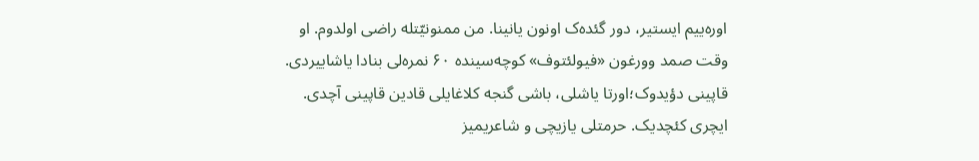اوره‌ییم ایستیر، دور گئده‌ک اونون یانینا. من ممنونیّتله راضی اولدوم. او وقت صمد وورغون «فیولئتوف» کوچه‌سینده ۶۰ نمره‌لی بنادا یاشاییردی. قاپینی دؤیدوک؛اورتا یاشلی، باشی گنجه کلاغایلی قادین قاپینی آچدی. ایچری کئچدیک. حرمتلی یازیچی و شاعریمیز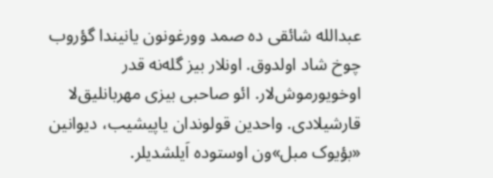عبدالله شائقی ده صمد وورغونون یانیندا گؤروب چوخ شاد اولدوق. اونلار بیز گله‌نه قدر اوخویورموش‌لار. ائو صاحبی بیزی مهربانلیق‌لا قارشیلادی. واحدین قولوندان یاپیشیب، دیوانین «بؤیوک مبل»ون اوستوده اَیلشدیلر.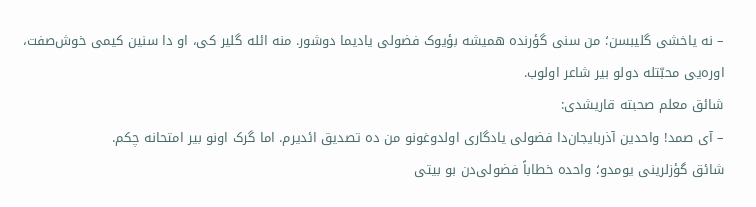– نه یاخشی گلیبسن؛ من سنی گؤرنده همیشه بؤیوک فضولی یادیما دوشور. منه ائله گلیر کی، او دا سنین کیمی خوش‌صفت، اوره‌یی محبّتله دولو بیر شاعر اولوب.
شائق معلم صحبته قاریشدی:
– آی صمد! واحدین آذربایجان‌دا فضولی یادگاری اولدوغونو من ده تصدیق ائدیرم. اما گرک اونو بیر امتحانه چکم.
شائق گؤزلرینی یومدو؛ واحده خطاباً فضولی‌دن بو بیتی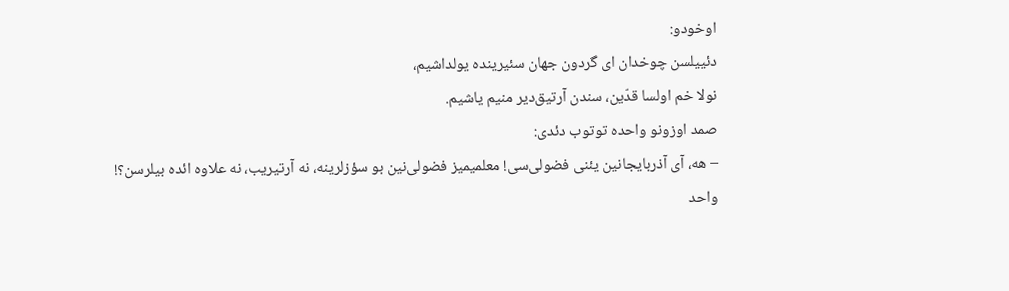اوخودو:
دئییلسن چوخدان ای گردون جهان سئیرینده یولداشیم،
نولا خم اولسا قدّین، سندن آرتیق‌دیر منیم یاشیم.
صمد اوزونو واحده توتوب دئدی:
– هه، آی آذربایجانین یئنی فضولی‌سی! معلمیمیز فضولی‌نین بو سؤزلرینه، نه آرتیریب، نه علاوه ائده بیلرسن؟!
واحد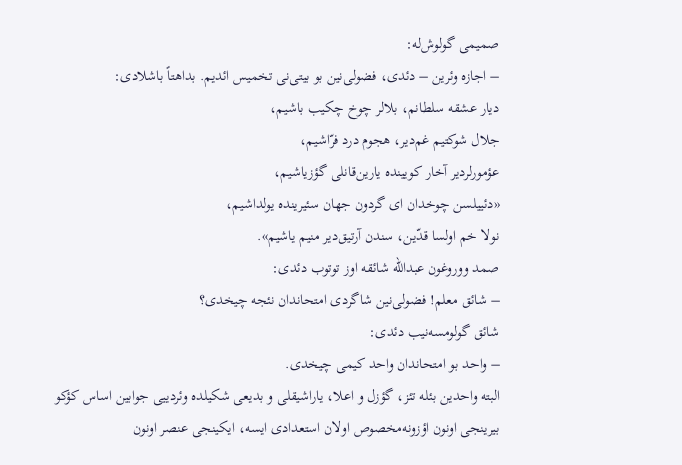صمیمی گولوش‌له:
– اجازه وئرین – دئدی، فضولی‌‌نین بو بیتی‌نی تخمیس ائدیم. بداهتاً باشلادی:
دیار عشقه سلطانم، بلالر چوخ چکیب باشیم،
جلال شوکتیم غم‌دیر، هجوم درد فرّاشیم،
عؤمورلردیر آخار کویینده یارین‌قانلی گؤزیاشیم،
«دئییلسن چوخدان ای گردون جهان سئیرینده یولداشیم،
نولا خم اولسا قدّین، سندن آرتیق‌دیر منیم یاشیم».
صمد ووروغون عبدالله شائقه اوز توتوب دئدی:
– شائق معلم! فضولی‌نین شاگردی امتحاندان نئجه چیخدی؟
شائق گولومسه‌نیب دئدی:
– واحد بو امتحاندان واحد کیمی چیخدی.
البته واحدین بئله تئز، گؤزل و اعلا، یاراشیقلی و بدیعی شکیلده وئردییی جوابین اساس کؤکو بیرینجی اونون اؤزونه‌مخصوص اولان استعدادی ایسه، ایکینجی عنصر اونون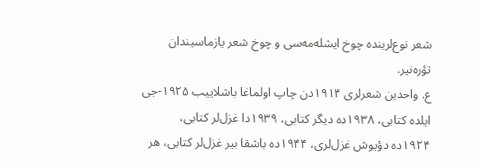شعر نوع‌لرینده چوخ ایشله‌مه‌سی و چوخ شعر یازماسیندان تؤره‌نیر.
ع. واحدین شعرلری ۱۹۱۴دن چاپ اولماغا باشلاییب ۱۹۲۵-جی ایلده کتابی، ۱۹۳۸ده دیگر کتابی، ۱۹۳۹دا غزل‌لر کتابی، ۱۹۲۴ده دؤیوش غزل‌لری، ۱۹۴۴ده باشقا بیر غزل‌لر کتابی، هر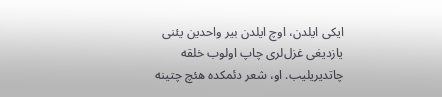ایکی ایلدن، اوچ ایلدن بیر واحدین یئنی یازدیغی غزل‌لری چاپ اولوب خلقه چاتدیریلیب. او، شعر دئمکده هئچ چتینه‌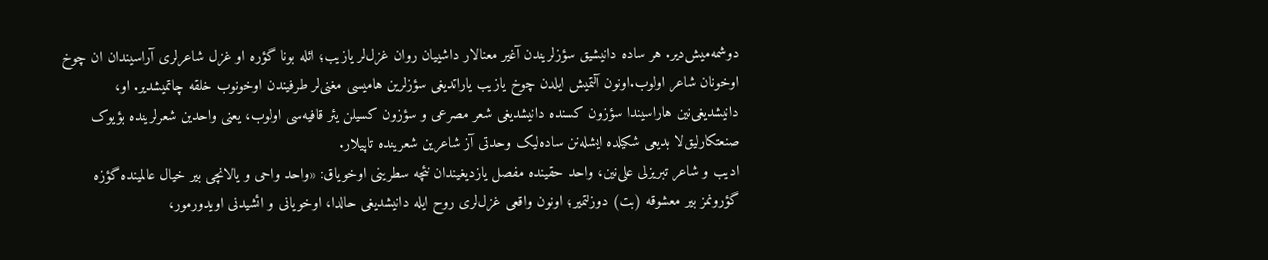دوشمه‌میش‌دیر. هر ساده دانیشیق سؤزلریندن آغیر معنالار داشییان روان غزل‌لر یازیب؛ ائله بونا گؤره او غزل شاعرلری آراسیندان ان چوخ اوخونان شاعر اولوب.اونون آلتمیش ایلدن چوخ یازیب یاراتدیغی سؤزلرین هامیسی مغنی‌لر طرفیندن اوخونوب خلقه چاتمیشدیر. او، دانیشدیغی‌نین هاراسیندا سؤزون کسنده دانیشدیغی شعر مصرعی و سؤزون کسیلن یئر قافیه‌سی اولوب، یعنی واحدین شعرلرینده بؤیوک صنعتکارلیق‌لا بدیعی شکیلده ایشله‌نن ساده‌لیک وحدتی آز شاعرین شعرینده تاپیلار.
ادیب و شاعر تبریزلی علی‌نین، واحد حقینده مفصل یازدیغیندان نئچه سطرینی اوخویاق: «واحد واحی و یالانچی بیر خیال عالمینده گؤزه گؤرونمز بیر معشوقه (بت) دوزلتمیر؛ اونون واقعی غزل‌لری روح ایله دانیشدیغی حالدا، اوخویانی و ائشیدنی اویدورمور،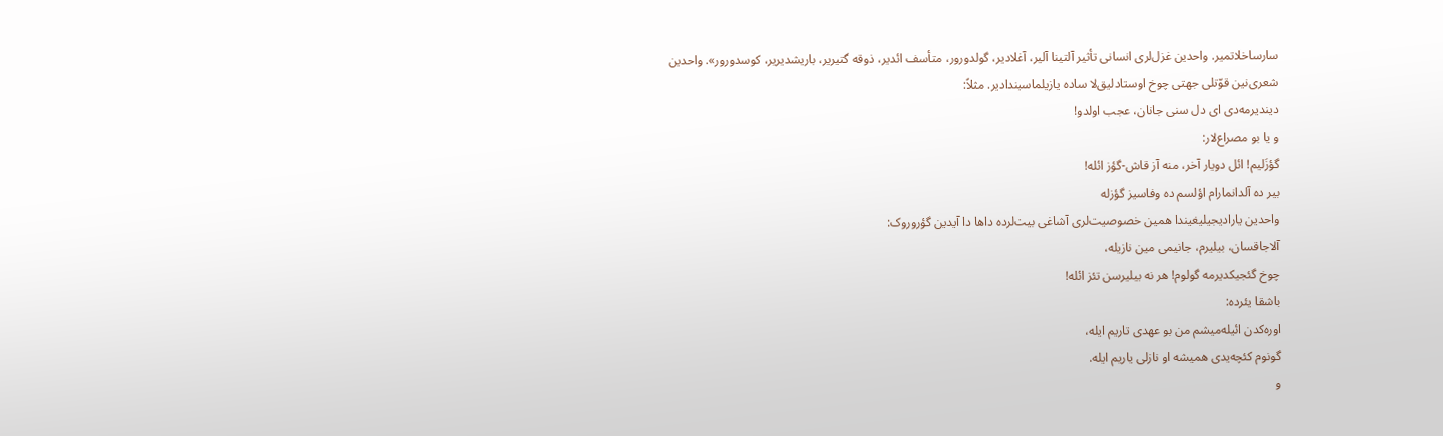سارساخلاتمیر. واحدین غزل‌لری انسانی تأثیر آلتینا آلیر، آغلادیر، گولدورور، متأسف ائدیر، ذوقه گتیریر، باریشدیریر، کوسدورور». واحدین شعری‌نین قوّتلی جهتی چوخ اوستادلیق‌لا ساده یازیلماسیندادیر. مثلاً:
دیندیرمه‌دی ای دل سنی جانان، عجب اولدو!
و یا بو مصراع‌لار:
گؤزَ‌لیم! ائل دویار آخر، منه آز قاش-گؤز ائله!
بیر ده آلدانمارام اؤلسم ده وفاسیز گؤزله
واحدین یارادیجیلیغیندا همین خصوصیت‌لری آشاغی بیت‌لرده داها دا آیدین گؤروروک:
آلاجاقسان، بیلیرم، جانیمی مین نازیله،
چوخ گئجیکدیرمه گولوم! هر نه بیلیرسن تئز ائله!
باشقا یئرده:
اوره‌کدن ائیله‌میشم من بو عهدی تاریم ایله،
گونوم کئچه‌یدی همیشه او نازلی یاریم ایله.
و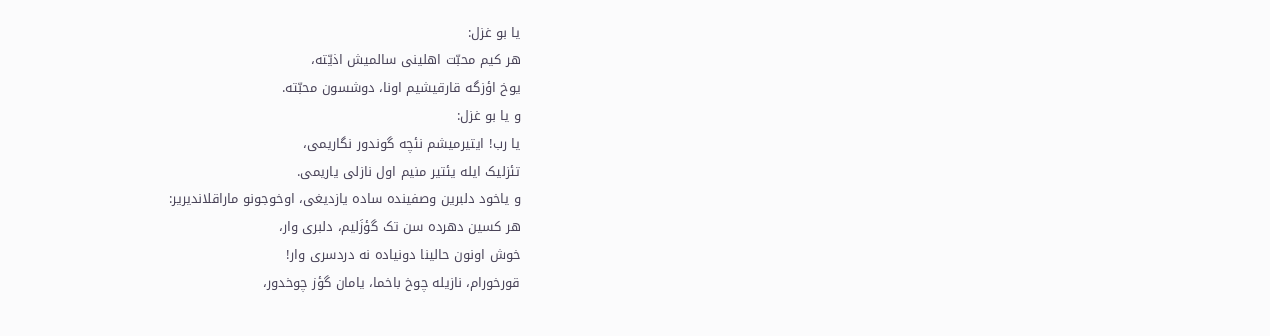یا بو غزل:
هر کیم محبّت اهلینی سالمیش اذیّته،
یوخ اؤزگه قارقیشیم اونا، دوشسون محبّته.
و یا بو غزل:
یا رب! ایتیرمیشم نئچه گوندور نگاریمی،
تئزلیک ایله یئتیر منیم اول نازلی یاریمی.
و یاخود دلبرین وصفینده ساده یازدیغی، اوخوجونو ماراقلاندیریر:
هر کسین دهرده سن تک گؤزَ‌لیم، دلبری وار،
خوش اونون حالینا دونیاده نه دردسری وار!
قورخورام، نازیله چوخ باخما، یامان گؤز چوخدور،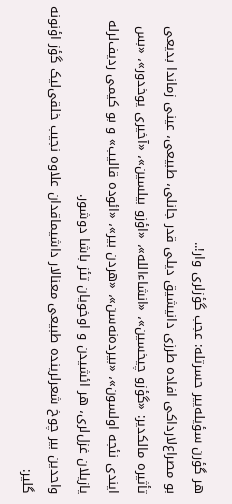هر گؤرن سؤیله‌ییر حسرتله: عجب گؤزلری وار!..
بو مصراع‌لارداکی افاده طرزی دانیشیق دیلی قدر جانلی، طبیعی، عینی زماندا بدیعی تأثیره مالکدیر: «گؤزو چیخسین»، «انشاءالله»، «اؤزو بیلسین»، «آخیری یوخدور»، «بس ایندی نئجه اولسون»، «بیرده‌نه‌سن»، «هردن بیر»، «ائوده قالیب» و بو کیمی ردیف‌لرله یازیلان غزل‌لری، هر ائشیدن و اوخویان تئز باشا دوشور.
واحدین بیر چوخ شعرلرینده طبیعی معنالار داشیماقدان علاوه نجیب خلقی‌لیک گؤز اؤنونه گلیر: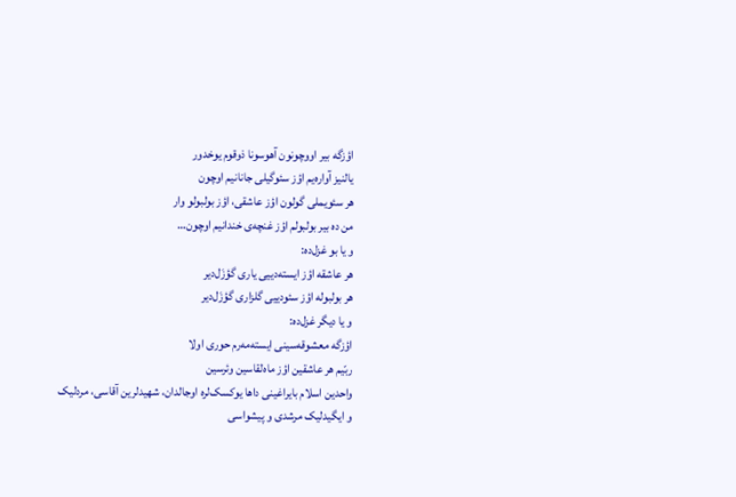اؤزگه بیر اووچونون آهوسونا ذوقوم یوخدور
یالنیز آواره‌یم اؤز سئوگیلی جانانیم اوچون
هر سئویملی گولون اؤز عاشقی، اؤز بولبولو وار
من ده بیر بولبولم اؤز غنچه‌ی خندانیم اوچون…
و یا بو غزل‌ده:
هر عاشقه اؤز ایسته‌دییی یاری گؤزَ‌ل‌دیر
هر بولبوله اؤز سئودییی گلزاری گؤزَ‌ل‌دیر
و یا دیگر غزل‌ده:
اؤزگه معشوقه‌سینی ایسته‌مه‌رم حوری اولا
ربّیم هر عاشقین اؤز ماه‌لقاسین وئرسین
واحدین اسلام بایراغینی داها یوکسک‌لره اوجالدان، شهیدلرین آقاسی، مردلیک و ایگیدلیک مرشدی و پیشواسی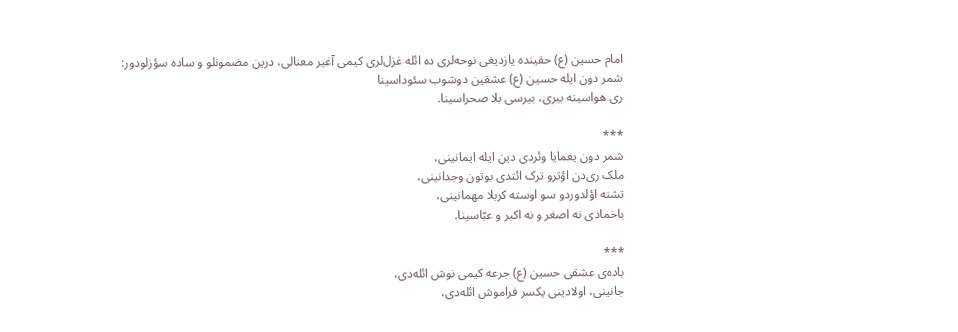امام حسین (ع) حقینده یازدیغی نوحه‌لری‌ ده ائله غزل‌لری کیمی آغیر معنالی، درین مضمونلو و ساده سؤزلودور:
شمر دون ایله حسین (ع) عشقین دوشوب سئوداسینا
ری هواسینه بیری، بیرسی بلا صحراسینا.

***
شمر دون یغمایا وئردی دین ایله ایمانینی،
ملک ری‌دن اؤترو ترک ائتدی بوتون وجدانینی،
تشنه اؤلدوردو سو اوسته کربلا مهمانینی،
باخمادی نه اصغر و نه اکبر و عبّاسینا.

***
باده‌ی عشقی حسین (ع) جرعه کیمی نوش ائله‌دی،
جانینی، اولادینی یکسر فراموش ائله‌دی،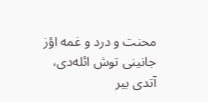محنت و درد و غمه اؤز جانینی توش ائله‌دی،
آتدی بیر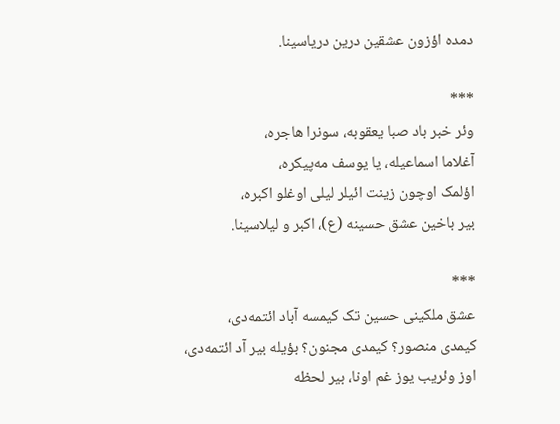دمده اؤزون عشقین درین دریاسینا.

***
وئر خبر باد صبا یعقوبه، سونرا هاجره،
آغلاما اسماعیله، یا یوسف مه‌پیکره،
اؤلمک اوچون زینت ائیلر لیلی اوغلو اکبره،
بیر باخین عشق حسینه (ع)، اکبر و لیلاسینا.

***
عشق ملکینی حسین تک کیمسه آباد ائتمه‌دی،
کیمدی منصور؟ کیمدی مجنون؟ بؤیله بیر آد ائتمه‌دی،
اوز وئریب یوز غم اونا، بیر لحظه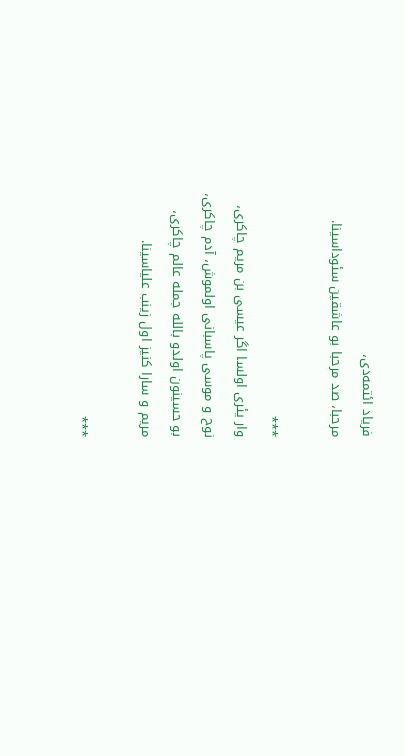فریاد ائتمه‌دی،
مرحبا، صد مرحبا بو عاشقین سئوداسینا.

***
وار یئری اولسا اگر عیسی بن مریم چاکری،
نوح و موسی پاسبانی اولموش، آدم چاکری،
بو حسینون اولدو بالله جمله عالم چاکری،
مریم و سارا کنیز اول زینب علیاسینا.

***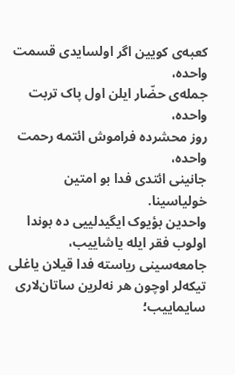کعبه‌ی کویین اگر اولسایدی قسمت واحده،
جمله‌ی حضّار ایلن اول پاک تربت واحده،
روز محشرده فراموش ائتمه رحمت واحده،
جانینی ائتدی فدا بو امتین خولیاسینا.
واحدین بؤیوک ایگیدلییی ده بوندا اولوب فقر ایله یاشاییب، جامعه‌سینی ریاسته فدا قیلان یاغلی تیکه‌لر اوچون هر نه‌لرین ساتان‌لاری سایماییب؛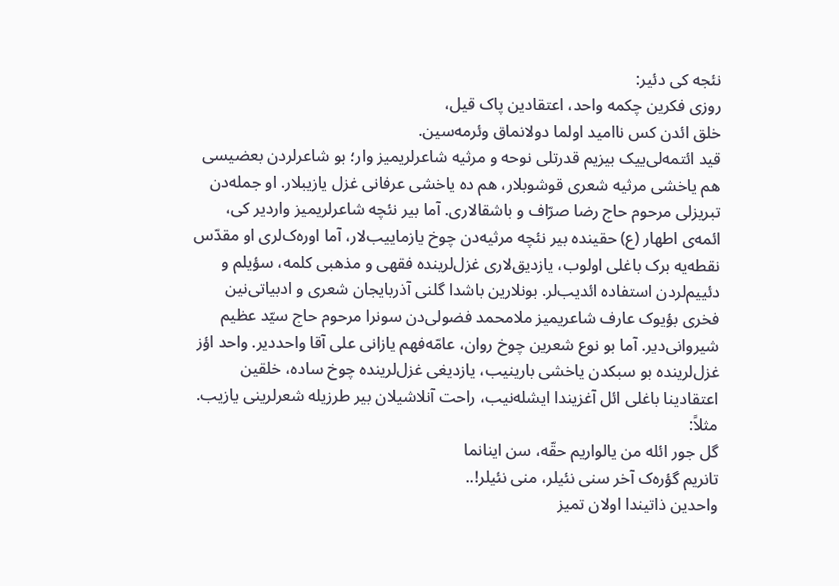نئجه کی دئیر:
روزی فکرین چکمه واحد، اعتقادین پاک قیل،
خلق ائدن کس ناامید اولما دولانماق وئرمه‌سین.
قید ائتمه‌لی‌ییک بیزیم قدرتلی نوحه و مرثیه شاعرلریمیز وار؛ بو شاعرلردن بعضیسی هم یاخشی مرثیه شعری قوشوبلار، هم ده یاخشی عرفانی غزل یازیبلار. او جمله‌دن تبریزلی مرحوم حاج رضا صرّاف و باشقالاری. آما بیر نئچه شاعرلریمیز واردیر کی، ائمه‌ی اطهار (ع) حقینده بیر نئچه مرثیه‌دن چوخ یازماییب‌لار، آما اوره‌ک‌لری او مقدّس نقطه‌یه برک باغلی اولوب، یازدیق‌لاری غزل‌لرینده فقهی و مذهبی کلمه، سؤیلم و دئییم‌لردن استفاده ائدیب‌لر. بونلارین باشدا گلنی آذربایجان شعری و ادبیاتی‌نین فخری بؤیوک عارف شاعریمیز ملامحمد فضولی‌دن سونرا مرحوم حاج سیّد عظیم شیروانی‌دیر. آما بو نوع شعرین چوخ روان، عامّه‌فهم یازانی علی آقا واحددیر. واحد اؤز غزل‌لرینده بو سبکدن یاخشی بارینیب، یازدیغی غزل‌لرینده چوخ ساده، خلقین اعتقادینا باغلی ائل آغزیندا ایشله‌نیب، راحت آنلاشیلان بیر طرزیله شعرلرینی یازیب. مثلاً:
گل جور ائله من یالواریم حقّه، سن اینانما
تانریم گؤره‌ک آخر سنی نئیلر، منی نئیلر!..
واحدین ذاتیندا اولان تمیز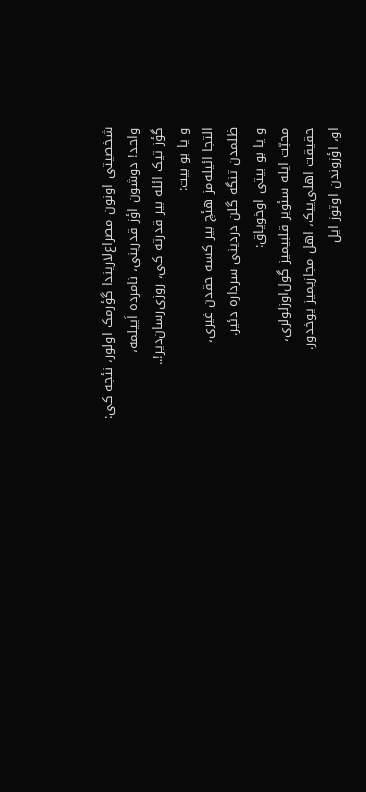شخصیتی اونون مصراع‌لاریندا گؤرمک اولور، نئجه کی:
واحد! دوشون اؤز قدرینی، نامرده اَییلمه،
گؤز تیک ائله بیر قدرته کی، روزی‌رسان‌دیر!..
و یا بو بیت:
التجا ائیله‌مز هئچ بیر کسه حقدن غیری،
ظلمدن تنگه گلن دردینی سرداره دئیر.
و یا بو بیتی اوخویاق:
محبّت ایله سئویر قلبیمیز گول‌اوزلولری،
حقیقت اهلی‌ییک، اهل مجازیمیز یوخدور.
او، اؤزوندن اوتوز ایل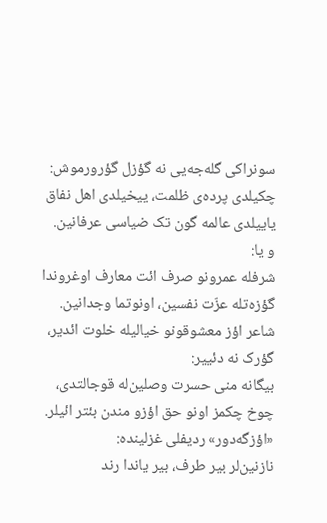سونراکی گله‌جه‌یی نه گؤزل گؤرورموش:
چکیلدی پرده‌ی ظلمت، ییخیلدی اهل نفاق
یاییلدی عالمه گون تک ضیاسی عرفانین.
و یا:
شرفله عمرونو صرف ائت معارف اوغروندا
گؤزه‌تله عزّت نفسین، اونوتما وجدانین.
شاعر اؤز معشوقونو خیالیله خلوت ائدیر، گؤرک نه‌ دئییر:
بیگانه منی حسرت وصلین‌له قوجالتدی،
چوخ چکمز اونو حق اؤزو مندن بئتر ائیلر.
«اؤزگه‌دور» ردیفلی غزلینده:
نازنین‌لر بیر طرف، بیر یاندا رند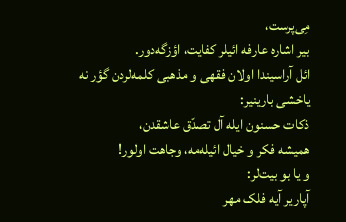مِی‌پرست،
بیر اشاره عارفه ائیلر کفایت، اؤزگه‌دور.
ائل آراسیندا اولان فقهی و مذهبی کلمه‌لردن گؤر نه یاخشی بارینیر:
ذکات حسنون ایله آل تصدّق عاشقدن،
همیشه فکر و خیال ائیله‌مه، وجاهت اولور!
و یا بو بیت‌لر:
آپاریر آیه فلک مهر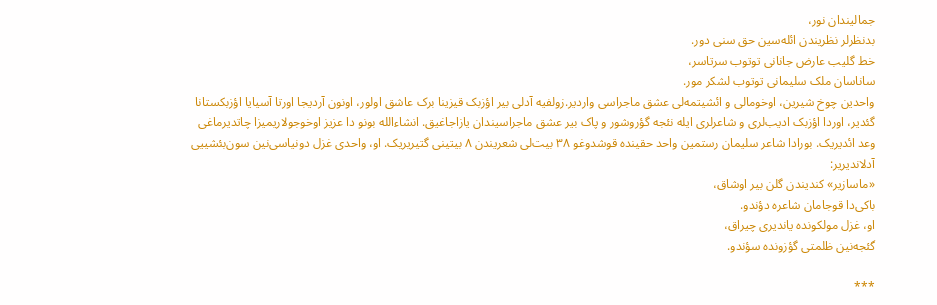جمالیندان نور،
بدنظرلر نظریندن ائله‌سین حق سنی دور.
خط گلیب عارض جانانی توتوب سرتاسر،
ساناسان ملک سلیمانی توتوب لشکر مور.
واحدین چوخ شیرین، اوخومالی و ائشیتمه‌لی عشق ماجراسی واردیر.زولفیه آدلی بیر اؤزبک قیزینا برک عاشق اولور، اونون آردیجا اورتا آسیایا اؤزبکستانا گئدیر، اوردا اؤزبک ادیب‌لری و شاعرلری ایله نئجه گؤروشور و پاک بیر عشق ماجراسیندان یازاجاغیق. انشاءالله بونو دا عزیز اوخوجولاریمیزا چاتدیرماغی وعد ائدیریک. بورادا شاعر سلیمان رستمین واحد حقینده قوشدوغو ۳۸ بیت‌لی شعریندن ۸ بیتینی گتیریریک. او، واحدی غزل دونیاسی‌نین سون‌بئشییی آدلاندیریر:
«ماسازیر» کندیندن گلن بیر اوشاق،
باکی‌دا قوجامان شاعره دؤندو.
او، غزل مولکونده یاندیری چیراق،
گئجه‌نین ظلمتی گؤزونده سؤندو.

***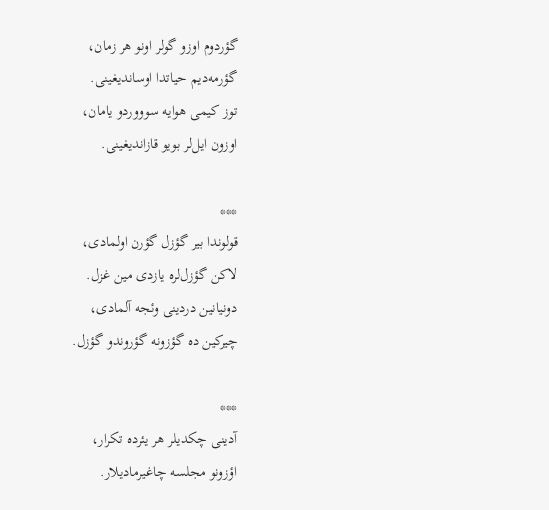گؤردوم اوزو گولر اونو هر زمان،
گؤرمه‌دیم حیاتدا اوساندیغینی.
توز کیمی هوایه سوووردو یامان،
اوزون ایل‌لر بویو قازاندیغینی.

***
قولوندا بیر گؤزل گؤرن اولمادی،
لاکن گؤزل‌لره یازدی مین غزل.
دونیانین دردینی وئجه آلمادی،
چیرکین ده گؤزونه گؤروندو گؤزل.

***
آدینی چکدیلر هر یئرده تکرار،
اؤزونو مجلسه چاغیرمادیلار.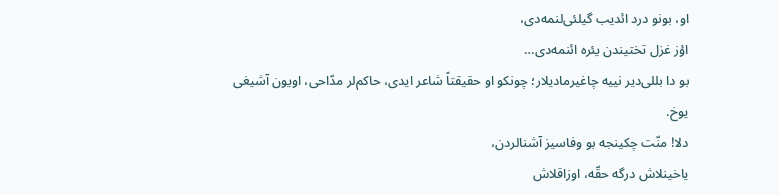او، بونو درد ائدیب گیلئی‌لنمه‌دی،
اؤز غزل تختیندن یئره ائنمه‌دی…
بو دا بللی‌دیر نییه چاغیرمادیلار؛ چونکو او حقیقتاً شاعر ایدی، حاکم‌لر مدّاحی، اویون آشیغی یوخ.
دلا! منّت چکینجه بو وفاسیز آشنالردن،
یاخینلاش درگه حقّه، اوزاقلاش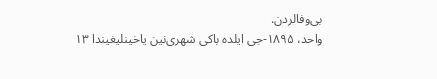بی‌وفا‌لردن.
واحد، ۱۸۹۵-جی ایلده باکی شهری‌نین یاخینلیغیندا ۱۳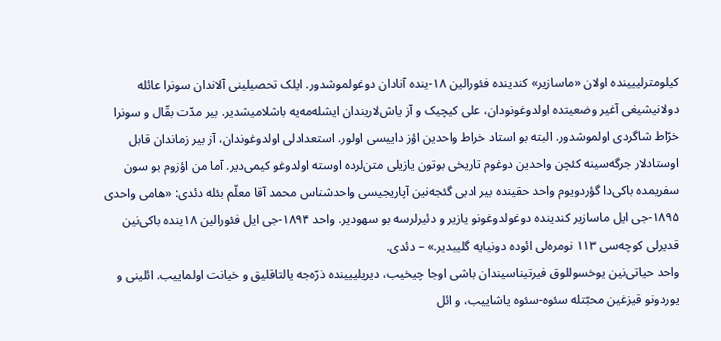کیلومترلییینده اولان «ماسازیر» کندینده فئورالین ۱۸-ینده آنادان دوغولموشدور. ایلک تحصیلینی آلاندان سونرا عائله دولانیشیغی آغیر وضعیتده اولدوغونودان، علی کیچیک و آز یاش‌لاریندان ایشله‌مه‌یه باشلامیشدیر. بیر مدّت بقّال و سونرا خرّاط شاگردی اولموشدور. البته بو استاد خراط واحدین اؤز داییسی اولور. استعدادلی اولدوغوندان، آز بیر زماندان قابل اوستادلار جرگه‌سینه کئچن واحدین دوغوم تاریخی بوتون یازیلی متن‌لرده اوسته اولدوغو کیمی‌دیر. آما من اؤزوم بو سون سفریمده باکی‌دا گؤردویوم واحد حقینده بیر ادبی گئجه‌نین آپاریجیسی واحدشناس محمد آقا معلّم بئله دئدی: «هامی واحدی ۱۸۹۵-جی ایل ماسازیر کندینده دوغولدوغونو یازیر و دئیرلرسه بو سهودیر. واحد ۱۸۹۴-جی ایل فئورالین ۱۸ینده باکی‌نین قدیرلی کوچه‌سی ۱۱۳ نومره‌لی ائوده دونیایه گلیبدیر.» – دئدی.
واحد حیاتی‌نین یوخسوللوق فیرتیناسیندان باشی اوجا چیخیب، دیریلییینده ذرّه‌جه یالتاقلیق و خیانت اولماییب. ائلینی و یوردونو قیزغین محبّتله سئوه-سئوه یاشاییب، و ائل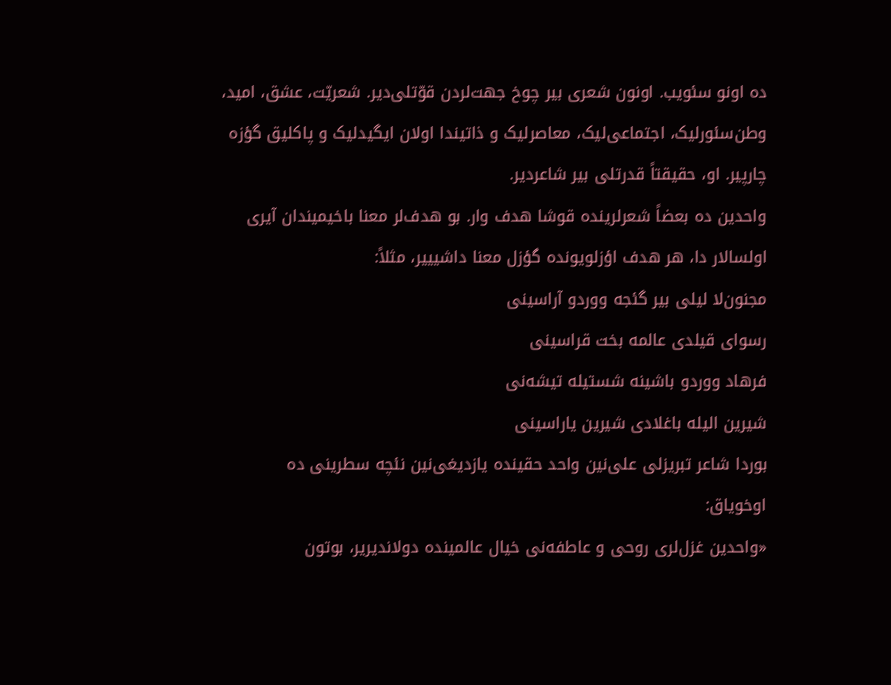ده اونو سئویب. اونون شعری بیر چوخ جهت‌لردن قوّتلی‌دیر. شعریّت، عشق، امید، وطن‌سئورلیک، اجتماعی‌لیک، معاصرلیک و ذاتیندا اولان ایگیدلیک و پاکلیق گؤزه چارپیر. او، حقیقتاً قدرتلی بیر شاعردیر.
واحدین ده بعضاً شعرلرینده قوشا هدف وار. بو هدف‌لر معنا باخیمیندان آیری اولسالار دا، هر هدف اؤزلویونده گؤزل معنا داشیییر، مثلاً:
مجنون‌لا لیلی بیر گئجه ووردو آراسینی
رسوای قیلدی عالمه بخت قراسینی
فرهاد ووردو باشینه شستیله تیشه‌نی
شیرین الیله باغلادی شیرین یاراسینی
بوردا شاعر تبریزلی علی‌نین واحد حقینده یازدیغی‌نین نئچه سطرینی ده اوخویاق:
«واحدین غزل‌لری روحی و عاطفه‌نی خیال عالمینده دولاندیریر، بوتون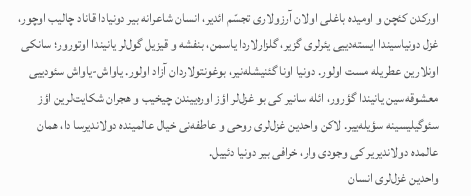اورکدن کئچن و اومیده باغلی اولان آرزولاری تجسّم ائدیر، انسان شاعرانه بیر دونیادا قاناد چالیب اوچور، غزل دونیاسیندا ایسته‌دییی یئرلری گزیر، گلزارلاردا یاسمن، بنفشه و قیزیل‌ گو‌ل‌لر یانیندا اوتورور؛ سانکی اونلارین عطریله مست اولور. دونیا اونا گئنیشله‌نیر، بوغونتولاردان آزاد اولور. یاواش-یاواش سئودییی معشوقه‌سین یانیندا گؤرور، ائله سانیر کی بو غزل‌لر اؤز اوره‌ییندن چیخیب و هجران شکایت‌لرین اؤز سئوگیلیسینه سؤیله‌ییر. لاکن واحدین غزل‌لری روحی و عاطفه‌نی خیال عالمینده دولاندیرسا دا، همان عالمده دولاندیریر کی وجودی وار، خرافی بیر دونیا دئییل.
واحدین غزل‌لری انسان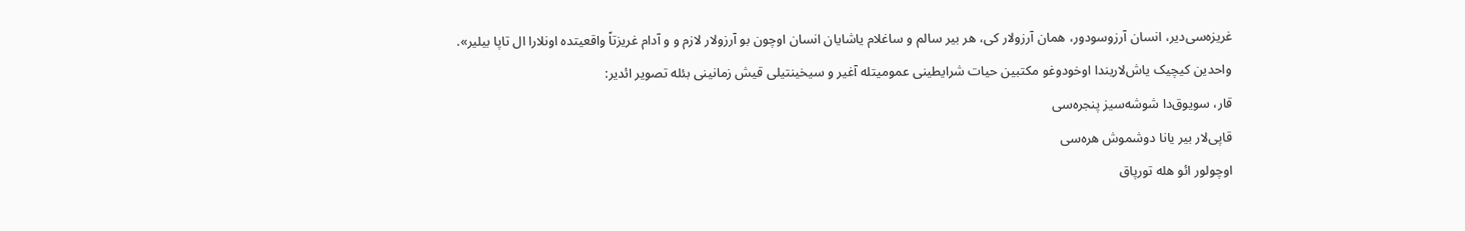غریزه‌سی‌دیر، انسان آرزوسودور، همان آرزولار کی، هر بیر سالم و ساغلام یاشایان انسان اوچون بو آرزولار لازم و و آدام غریزتاً واقعیتده اونلارا ال تاپا بیلیر».
واحدین کیچیک یاش‌لاریندا اوخودوغو مکتبین حیات شرایطینی عمومیتله آغیر و سیخینتیلی قیش زمانینی بئله تصویر ائدیر:
قار، سویوق‌دا شوشه‌سیز پنجره‌سی
قاپی‌لار بیر یانا دوشموش هره‌سی
اوچولور ائو هله تورپاق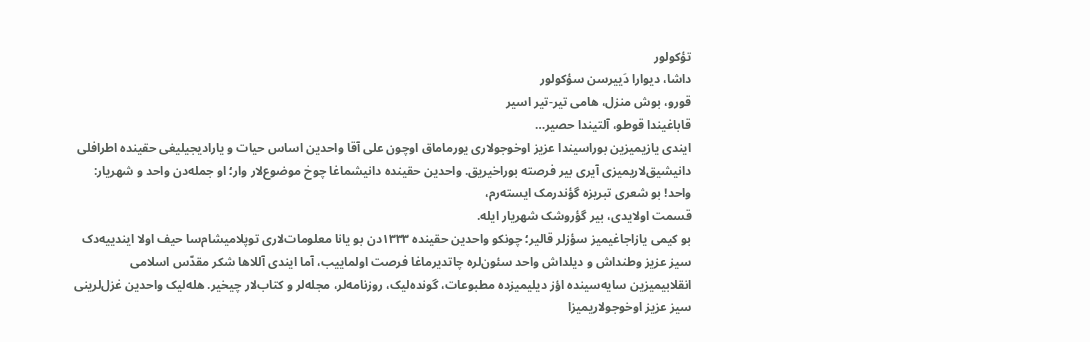تؤکولور
داشا، دیوارا دَییرسن سؤکولور
قورو، بوش منزل، هامی تیر-تیر اسیر
قاباغیندا قوطو، آلتیندا حصیر…
ایندی یازیمیزین بوراسیندا عزیز اوخوجولاری یورماماق اوچون علی آقا واحدین اساس حیات و یارادیجیلیغی حقینده اطرافلی دانیشیق‌لاریمیزی آیری بیر فرصته بوراخیریق. واحدین حقینده دانیشماغا چوخ موضوع‌لار وار؛ او جمله‌دن واحد و شهریار:
واحد! بو شعری تبریزه گؤندرمک ایسته‌رم،
قسمت اولایدی، بیر گؤروشک شهریار ایله.
بو کیمی یازاجاغیمیز سؤزلر قالیر؛ چونکو واحدین حقینده ۱۳۳۳دن بو یانا معلومات‌لاری توپلامیشام‌سا حیف اولا ایندییه‌دک سیز عزیز وطنداش و دیلداش واحد سئون‌لره چاتدیرماغا فرصت اولماییب، آما ایندی آللاها شکر مقدّس اسلامی انقلابیمیزین سایه‌سینده اؤز دیلیمیزده مطبوعات، گونده‌لیک، روزنامه‌لر، مجله‌لر و کتاب‌لار چیخیر. هله‌لیک واحدین غزل‌لرینی سیز عزیز اوخوجولاریمیزا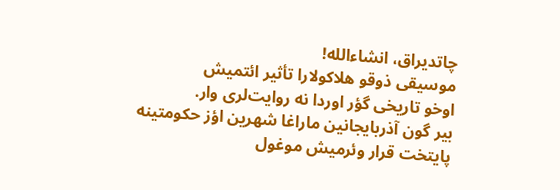چاتدیراق، انشاءالله!
موسیقی ذوقو هلاکولارا تأثیر ائتمیش
اوخو تاریخی گؤر اوردا نه روایت‌لری وار.
بیر گون آذربایجانین ماراغا شهرین اؤز حکومتینه پایتخت قرار وئرمیش موغول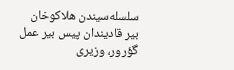سلسله‌سیندن هلاکوخان بیر قادیندان پیس بیر عمل گؤرور، وزیری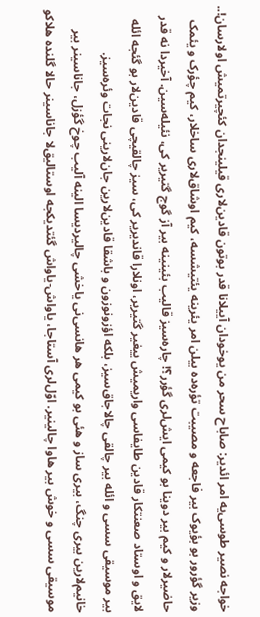خواجه نصیر طوسی‌یه امر ائدیر: صاباح سحر من یوخودان آییلانا قدر بوتون قادین‌لاری قیلینجدان کئچیرتمیش اولارسان!.. وزیر گؤرور بو بؤیوک بیر فاجعه و مصیبت تؤره‌ده بیلن امر یئرینه یئتیشسه، کیم اوشاق‌لاری ساخلار، کیم چؤرک و یئمک حاضیرلار و کیم بیر دوینا بو کیمی ایش‌لری گؤرر؟! چاره‌سیز قالیب بئینینه بیر آز گوج گتیریر کی، نئیله‌سین. آخیردا نه قدر لایق و اوستاد صعنتکار قادین طایفاسی واریمیش ییغیر گتیریر، اونلارا قاندیریر کی، سیز چالقیچی قادین‌لار بو گئجه ائله بیر موسیقی سسی و ائله بیر چالقی چالاجاق‌سیز، بلکه اؤزونوزون و باشقا قادین‌لارین جان‌لارینی نجات وئره‌سیز. خانیم‌لارین بیری چنگ، بیری ساز و هئی بو کیمی هر هانسی‌نی یاخشی چالیردیسا الینه آلیب چوخ گؤزل، جاناسینر بیر موسیقی سسی و خوش بیر هاوا چالینیر. اوّل‌لری آستاجا، یاواش-یاواش گئتدیکجه اوستالیق‌لا جاناسینر حالا گلنده هلاکو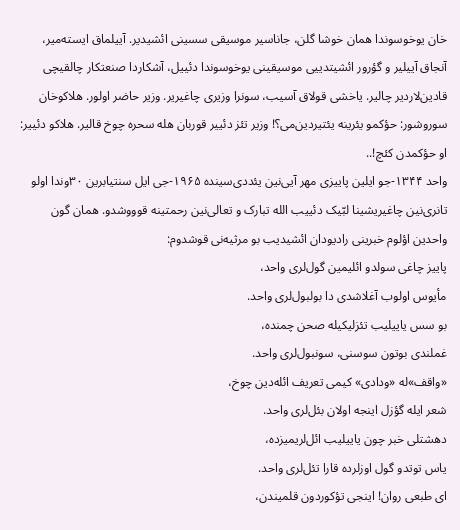خان یوخوسوندا همان خوشا گلن، جاناسیر موسیقی سسینی ائشیدیر. آییلماق ایسته‌میر، آنجاق آییلیر و گؤرور ائشیتدییی موسیقینی یوخوسوندا دئییل، آشکاردا صنعتکار چالقیچی قادین‌لاردیر چالیر. یاخشی قولاق آسیب، سونرا وزیری چاغیریر. وزیر حاضر اولور. هلاکوخان سوروشور: حؤکمو یئرینه یئتیردین‌می؟! وزیر تئز دئییر قوربان هله سحره چوخ قالیر. هلاکو دئییر: او حؤکمدن کئچ!..
واحد ۱۳۴۴-جو ایلین پاییزی مهر آیی‌نین یئددی‌سینده ۱۹۶۵-جی ایل سنتیابرین ۳۰وندا اولو تانری‌نین چاغیریشینا لبّیک دئییب الله تبارک و تعالی‌نین رحمتینه قوووشدو. همان گون واحدین اؤلوم خبرینی رادیودان ائشیدیب بو مرثیه‌نی قوشدوم:
پاییز چاغی سولدو ائلیمین گول‌لری واحد،
مأیوس اولوب آغلاشدی دا بولبول‌لری واحد.
بو سس یاییلیب تئزلیکیله صحن چمنده،
غملندی بوتون سوسنی، سونبول‌لری واحد.
«واقف»له «ودادی» کیمی تعریف ائله‌دین چوخ،
شعر ایله گؤزل اینجه اولان بئل‌لری واحد.
دهشتلی خبر چون یاییلیب ائل‌لریمیزده،
یاس توتدو گول اوزلرده قارا تئل‌لری واحد.
ای طبعی روان! اینجی تؤکوردون قلمیندن،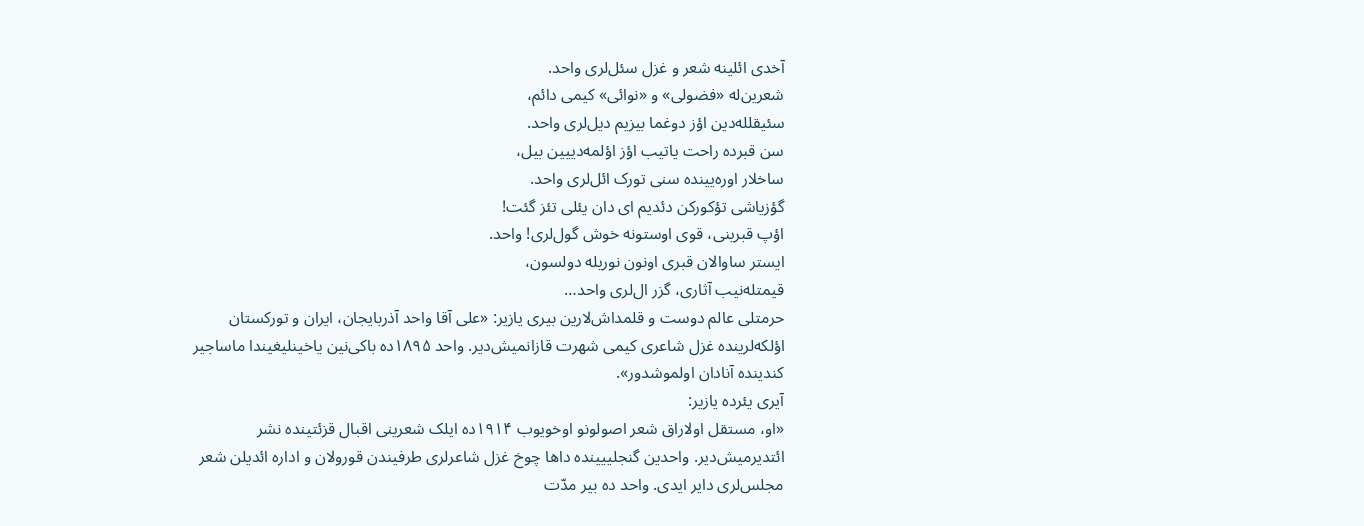آخدی ائلینه شعر و غزل سئل‌لری واحد.
شعرین‌له «فضولی» و «نوائی» کیمی دائم،
سئیقلله‌دین اؤز دوغما بیزیم دیل‌لری واحد.
سن قبرده راحت یاتیب اؤز اؤلمه‌دییین بیل،
ساخلار اوره‌یینده سنی تورک ائل‌لری واحد.
گؤزیاشی تؤکورکن دئدیم ای دان یئلی تئز گئت!
اؤپ قبرینی، قوی اوستونه خوش گول‌لری! واحد.
ایستر ساوالان قبری اونون نوریله دولسون،
قیمتله‌نیب آثاری، گزر ال‌لری واحد…
حرمتلی عالم دوست و قلمداش‌لارین بیری یازیر: «علی آقا واحد آذربایجان، ایران و تورکستان اؤلکه‌لرینده غزل شاعری کیمی شهرت قازانمیش‌دیر. واحد ۱۸۹۵ده باکی‌نین یاخینلیغیندا ماساجیر کندینده آنادان اولموشدور».
آیری یئرده یازیر:
«او، مستقل اولاراق شعر اصولونو اوخویوب ۱۹۱۴ده ایلک شعرینی اقبال قزئتینده نشر ائتدیرمیش‌دیر. واحدین گنجلییینده داها چوخ غزل شاعرلری طرفیندن قورولان و اداره ائدیلن شعر مجلس‌لری دایر ایدی. واحد ده بیر مدّت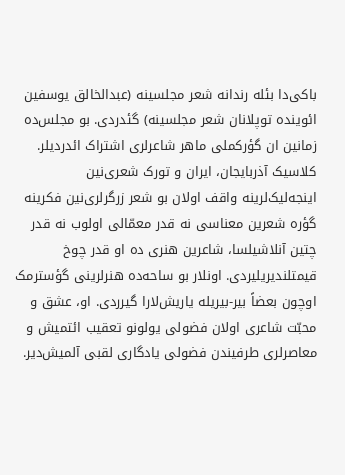باکی‌دا بئله رندانه شعر مجلسینه (عبدالخالق یوسفین ائوینده توپلانان شعر مجلسینه) گئدردی. بو مجلس‌ده زمانین ان گؤرکملی ماهر شاعرلری اشتراک ائدردیلر. کلاسیک آذربایجان، ایران و تورک شعری‌نین اینجه‌لیک‌لرینه واقف اولان بو شعر زرگرلری‌نین فکرینه گؤره شعرین معناسی نه قدر معمّالی اولوب نه قدر چتین آنلاشیلسا، شاعرین هنری ده او قدر چوخ قیمتلندیریلیردی. اونلار بو ساحه‌ده هنرلرینی گؤسترمک اوچون بعضاً بیر-بیریله یاریش‌لارا گیرردی. او، عشق و محبّت شاعری اولان فضولی یولونو تعقیب ائتمیش و معاصرلری طرفیندن فضولی یادگاری لقبی آلمیش‌دیر.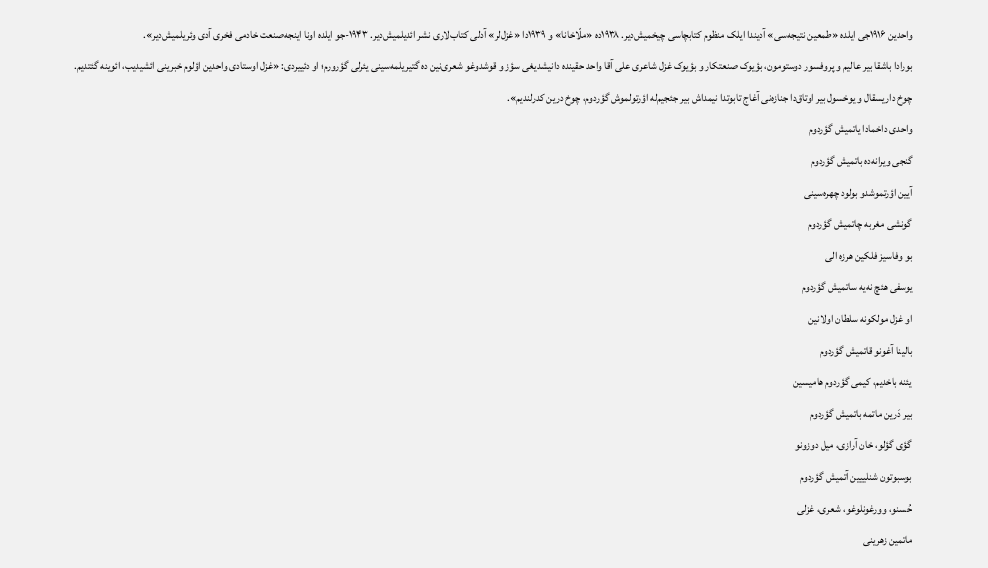واحدین ۱۹۱۶جی ایلده «طمعین نتیجه‌سی» آدیندا ایلک منظوم کتابچاسی چیخمیش‌دیر. ۱۹۳۸ده «ملّاخانا» و ۱۹۳۹دا «غزل‌لر» آدلی کتاب‌لاری نشر ائدیلمیش‌دیر. ۱۹۴۳-جو ایلده اونا اینجه‌صنعت خادمی‌ فخری آدی وئریلمیش‌دیر».
بورادا باشقا بیر عالیم و پروفسور دوستومون، بؤیوک صنعتکار و بؤیوک غزل شاعری علی آقا واحد حقینده دانیشدیغی سؤز و قوشدوغو شعری‌نین ده گتیریلمه‌سینی یئرلی گؤرورم؛ او دئییردی: «غزل اوستادی واحدین اؤلوم خبرینی ائشیدیب، ائوینه گئتدیم. چوخ داریسقال و یوخسول بیر اوتاق‌دا جنازه‌نی آغاج تابوتدا نیمداش بیر جئجیم‌له اؤرتولموش گؤردوم، چوخ درین کدرلندیم».
واحدی داخمادا یاتمیش گؤردوم
گنجی ویرانه‌‌ده باتمیش گؤردوم
آیین اؤرتموشدو بولود چهره‌سینی
گونشی مغربه چاتمیش گؤردوم
بو وفاسیز فلکین هرزه الی
یوسفی هئچ نه‌یه ساتمیش گؤردوم
او غزل مولکونه سلطان اولانین
بالینا آغونو قاتمیش گؤردوم
یئنه باخدیم، کیمی گؤردوم هامیسین
بیر دَرین ماتمه باتمیش گؤردوم
گؤی گؤلو، خان آرازی، میل دوزونو
بوسبوتون شنلییین آتمیش گؤردوم
حُسنو، وورغونلوغو، شعری، غزلی
ماتمین زهرینی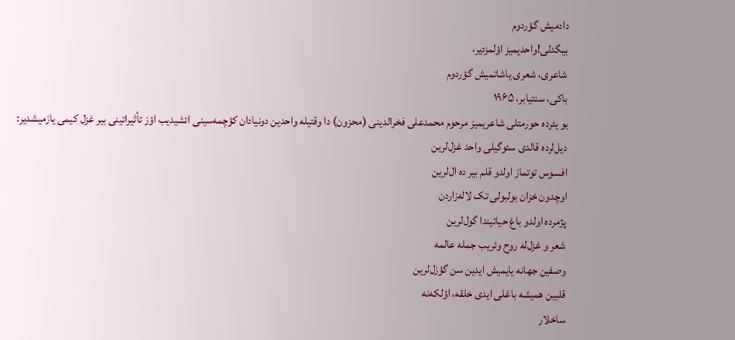دادمیش گؤردوم
بیگدلی!واحدیمیز اؤلمزدیر،
شاعری، شعری یاشاتمیش گؤردوم
باکی، سنتیابر، ۱۹۶۵
بو یئرده حورمتلی شاعریمیز مرحوم محمدعلی فخرالدینی (محزون) دا وقتیله واحدین دونیادان کؤچمه‌سینی ائشیدیب اؤز تأ‌ثیراتینی بیر غزل کیمی یازمیشدیر:
دیل‌لرده قالدی سئوگیلی واحد غزل‌لرین
افسوس توتماز اولدو قلم بیر ده ال‌لرین
اوچدون خزان بولبولی تک لاله‌زاردن
پژمرده اولدو باغ حیاتیندا گول‌لرین
شعر و غزل‌له روح وئریب جمله عالمه
وصفین جهانه یایمیش ایدین سن گؤزل‌لرین
قلبین همیشه باغلی ایدی خلقه، اؤلکه‌نه
ساخلار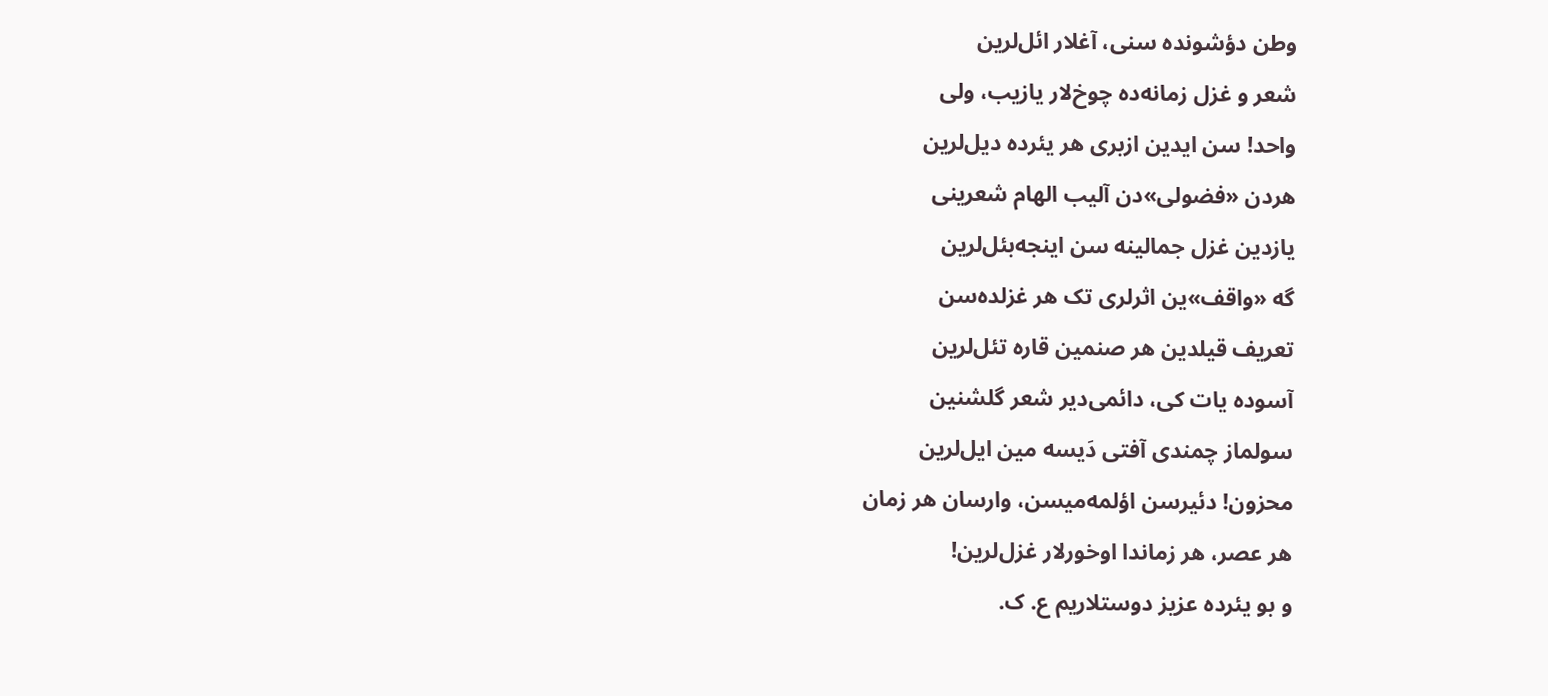وطن دؤشونده سنی، آغلار ائل‌لرین
شعر و غزل زمانه‌ده چوخ‌لار یازیب، ولی
واحد! سن ایدین ازبری هر یئرده دیل‌لرین
هردن «فضولی‌»دن آلیب الهام شعرینی
یازدین غزل جمالینه سن اینجه‌بئل‌لرین
گه «واقف»ین اثرلری تک هر غزلده‌سن
تعریف قیلدین هر صنمین قاره تئل‌لرین
آسوده یات کی، دائمی‌دیر شعر گلشنین
سولماز چمندی آفتی دَیسه مین ایل‌لرین
محزون! دئیرسن اؤلمه‌میسن، وارسان هر زمان
هر عصر، هر زماندا اوخورلار غزل‌لرین!
و بو یئرده عزیز دوستلاریم ع. ک.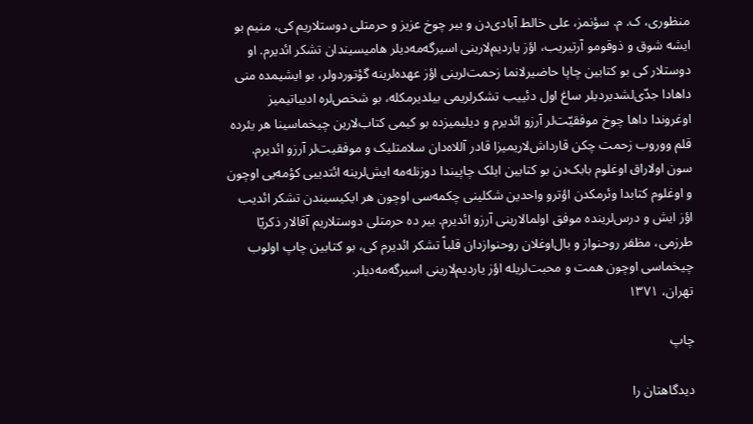منظوری، ک. م. سؤنمز، علی خالط آبادی‌دن و بیر چوخ عزیز و حرمتلی دوستلاریم کی، منیم بو ایشه شوق و ذوقومو آرتیریب، اؤز یاردیم‌لارینی اسیرگه‌مه‌دیلر هامیسیندان تشکر ائدیرم. او دوستلار کی بو کتابین چاپا حاضیرلانما زحمت‌لرینی اؤز عهده‌لرینه گؤتوردولر، بو ایشیمده منی داهادا جدّی‌لشدیردیلر ساغ اول دئییب تشکرلریمی بیلدیرمکله، بو شخص‌لره ادبیاتیمیز اوغروندا داها چوخ موفقیّت‌لر آرزو ائدیرم و دیلیمیزده بو کیمی کتاب‌لارین چیخماسینا هر یئرده قلم ووروب زحمت چکن قارداش‌لاریمیزا قادر آللاه‌دان سلامتلیک و موفقیت‌لر آرزو ائدیرم. سون اولاراق اوغلوم بابک‌دن بو کتابین ایلک چاپیندا دوزنله‌مه ایش‌لرینه ائتدییی کؤمه‌یی اوچون و اوغلوم کتابدا وئرمکدن اؤترو واحدین شکلینی چکمه‌سی اوچون هر ایکیسیندن تشکر ائدیب اؤز ایش و درس‌لرینده موفق اولمالارینی آرزو ائدیرم. بیر ده حرمتلی دوستلاریم آقالار ذکریّا طرزمی، مظفر روحنواز و بال‌اوغلان روحنوازدان قلباً تشکر ائدیرم کی، بو کتابین چاپ اولوب چیخماسی اوچون همت و محبت‌لریله اؤز یاردیم‌لارینی اسیرگه‌مه‌دیلر.
تهران، ۱۳۷۱

چاپ

دیدگاهتان را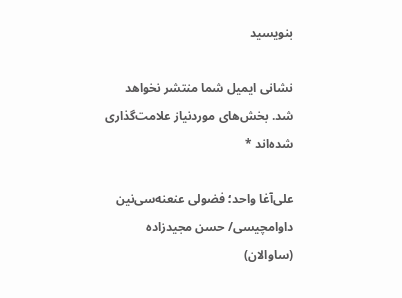بنویسید

نشانی ایمیل شما منتشر نخواهد شد. بخش‌های موردنیاز علامت‌گذاری شده‌اند *

علی‌آغا واحد؛ فضولی عنعنه‌سی‌نین داوامچیسی/ حسن مجیدزاده (ساوالان)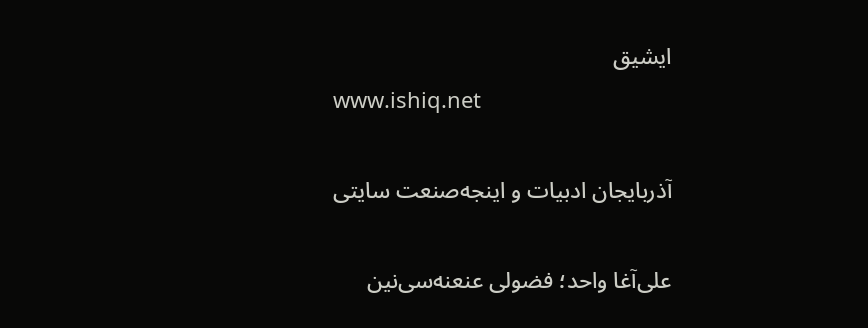ایشیق
www.ishiq.net

آذربایجان ادبیات و اینجه‌صنعت سایتی

علی‌آغا واحد؛ فضولی عنعنه‌سی‌نین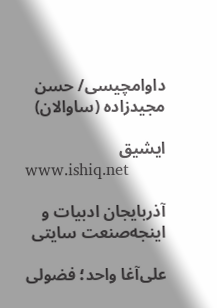داوامچیسی/ حسن مجیدزاده (ساوالان)

ایشیق
www.ishiq.net

آذربایجان ادبیات و اینجه‌صنعت سایتی

علی‌آغا واحد؛ فضولی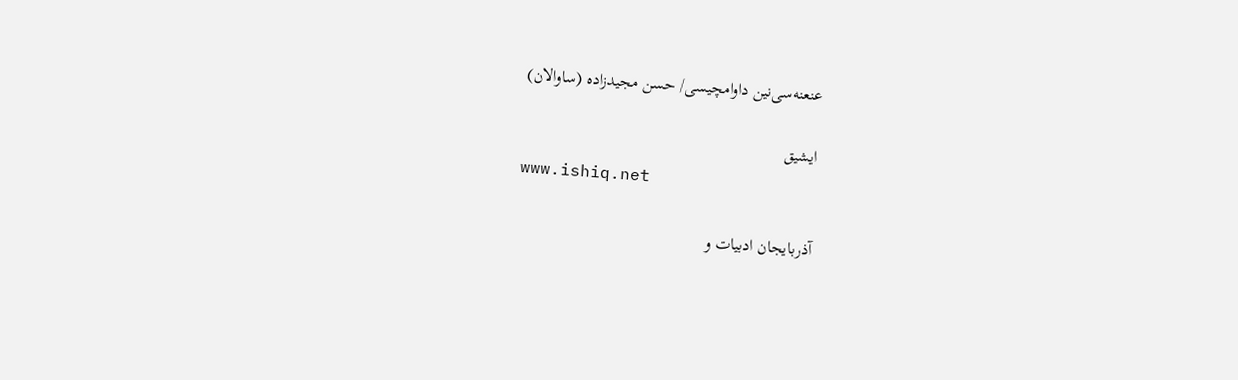عنعنه‌سی‌نین داوامچیسی/ حسن مجیدزاده (ساوالان)

ایشیق
www.ishiq.net

آذربایجان ادبیات و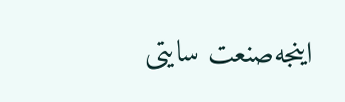اینجه‌صنعت سایتی